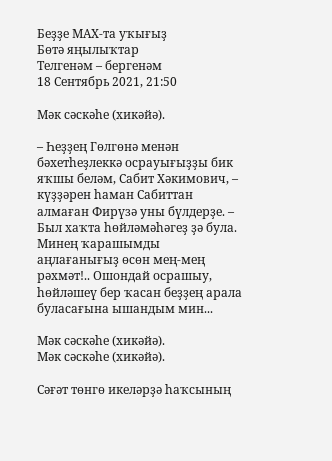Беҙҙе МАХ-та уҡығыҙ
Бөтә яңылыҡтар
Телгенәм – бергенәм
18 Сентябрь 2021, 21:50

Мәк сәскәһе (хикәйә).

– Һеҙҙең Гөлгөнә менән бәхетһеҙлеккә осрауығыҙҙы бик яҡшы беләм, Сабит Хәкимович, – күҙҙәрен һаман Сабиттан алмаған Фирүзә уны бүлдерҙе. – Был хаҡта һөйләмәһәгеҙ ҙә була. Минең ҡарашымды аңлағанығыҙ өсөн мең-мең рәхмәт!.. Ошондай осрашыу, һөйләшеү бер ҡасан беҙҙең арала буласағына ышандым мин...

Мәк сәскәһе (хикәйә).
Мәк сәскәһе (хикәйә).

Сәғәт төнгө икеләрҙә һаҡсының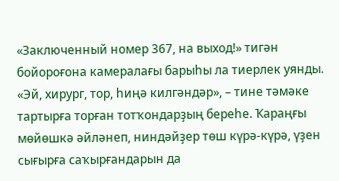«Заключенный номер 367, на выход!» тигән бойороғона камералағы барыһы ла тиерлек уянды. «Эй, хирург, тор, һиңә килгәндәр», – тине тәмәке тартырға торған тотҡондарҙың береһе. Ҡараңғы мөйөшкә әйләнеп, ниндәйҙер төш күрә-күрә, үҙен сығырға саҡырғандарын да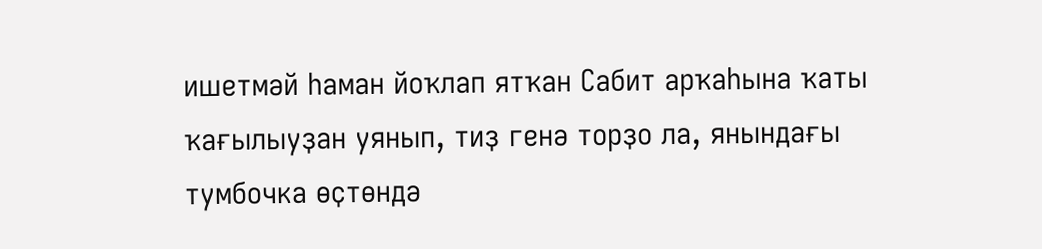ишетмәй һаман йоҡлап ятҡан Сабит арҡаһына ҡаты ҡағылыуҙан уянып, тиҙ генә торҙо ла, янындағы тумбочка өҫтөндә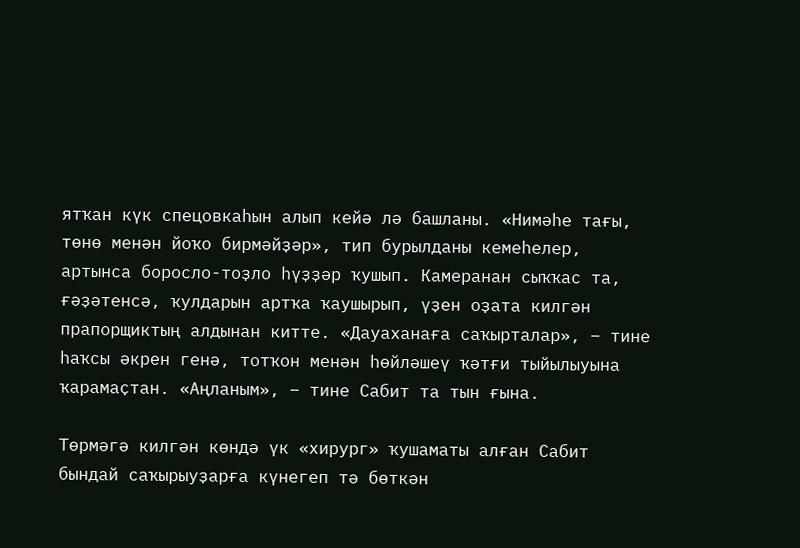ятҡан күк спецовкаһын алып кейә лә башланы. «Нимәһе тағы, төнө менән йоҡо бирмәйҙәр», тип бурылданы кемеһелер, артынса боросло-тоҙло һүҙҙәр ҡушып. Камеранан сыҡҡас та, ғәҙәтенсә, ҡулдарын артҡа ҡаушырып, үҙен оҙата килгән прапорщиктың алдынан китте. «Дауаханаға саҡырталар», – тине һаҡсы әкрен генә, тотҡон менән һөйләшеү ҡәтғи тыйылыуына ҡарамаҫтан. «Аңланым», – тине Сабит та тын ғына.

Төрмәгә килгән көндә үк «хирург» ҡушаматы алған Сабит бындай саҡырыуҙарға күнегеп тә бөткән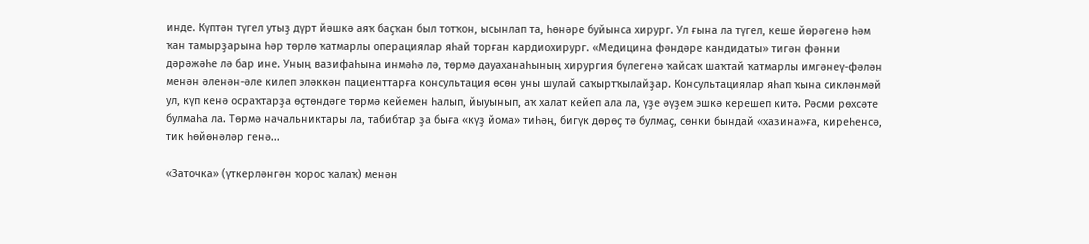инде. Күптән түгел утыҙ дүрт йәшкә аяҡ баҫҡан был тотҡон, ысынлап та, һөнәре буйынса хирург. Ул ғына ла түгел, кеше йөрәгенә һәм ҡан тамырҙарына һәр төрлө ҡатмарлы операциялар яһай торған кардиохирург. «Медицина фәндәре кандидаты» тигән фәнни дәрәжәһе лә бар ине. Уның вазифаһына инмәһә лә, төрмә дауаханаһының хирургия бүлегенә ҡайсаҡ шаҡтай ҡатмарлы имгәнеү-фәлән менән әленән-әле килеп эләккән пациенттарға консультация өсөн уны шулай саҡыртҡылайҙар. Консультациялар яһап ҡына сикләнмәй ул, күп кенә осраҡтарҙа өҫтөндәге төрмә кейемен һалып, йыуынып, аҡ халат кейеп ала ла, үҙе әүҙем эшкә керешеп китә. Рәсми рөхсәте булмаһа ла. Төрмә начальниктары ла, табибтар ҙа быға «күҙ йома» тиһәң, бигүк дөрөҫ тә булмаҫ, сөнки бындай «хазина»ға, киреһенсә, тик һөйөнәләр генә...

«Заточка» (үткерләнгән ҡорос ҡалаҡ) менән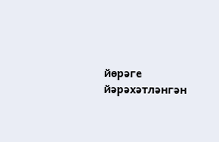йөрәге йәрәхәтләнгән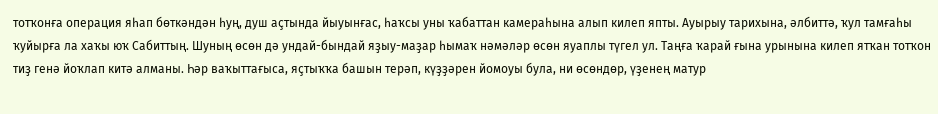тотҡонға операция яһап бөткәндән һуң, душ аҫтында йыуынғас, һаҡсы уны ҡабаттан камераһына алып килеп япты. Ауырыу тарихына, әлбиттә, ҡул тамғаһы ҡуйырға ла хаҡы юҡ Сабиттың. Шуның өсөн дә ундай-бындай яҙыу-маҙар һымаҡ нәмәләр өсөн яуаплы түгел ул. Таңға ҡарай ғына урынына килеп ятҡан тотҡон тиҙ генә йоҡлап китә алманы. Һәр ваҡыттағыса, яҫтыҡҡа башын терәп, күҙҙәрен йомоуы була, ни өсөндөр, үҙенең матур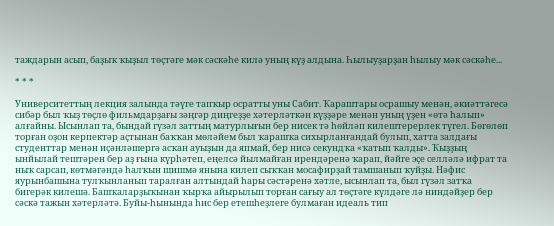таждарын асып, баҙыҡ ҡыҙыл төҫтәге мәк сәскәһе килә уның күҙ алдына. Һылыуҙарҙан һылыу мәк сәскәһе...

* * *

Университеттың лекция залында тәүге тапҡыр осратты уны Сабит. Ҡараштары осрашыу менән, әкиәттәгесә сибәр был ҡыҙ төҫлө фильмдарҙағы зәңгәр диңгеҙҙе хәтерләткән күҙҙәре менән уның үҙен «өтә һалып» алғайны. Ысынлап та, бындай гүзәл заттың матурлығын бер нисек тә һөйләп килештерерлек түгел. Бөгөлөп торған оҙон керпектәр аҫтынан баҡҡан мөләйем был ҡарашҡа сихырланғандай булып, хатта залдағы студенттар менән иҫәнләшергә асҡан ауыҙын да япмай, бер нисә секундҡа «ҡатып ҡалды». Ҡыҙҙың ынйылай тештәрен бер аҙ ғына күрһәтеп, еңелсә йылмайған ирендәренә ҡарап, йәйге эҫе селләлә ифрат та ныҡ сарсап, көтмәгәндә һалҡын шишмә янына килеп сыҡҡан мосафирҙай тамшанып ҡуйҙы. Нәфис яурынбашына тулҡынланып таралған алтындай һары сәстәренә хәтле, ысынлап та, был гүзәл затҡа бигерәк килешә. Башҡаларҙыҡынан ҡырҡа айырылып торған сағыу ал төҫтәге күлдәге лә ниндәйҙер бер сәскә тажын хәтерләтә. Буйы-һынында һис бер етешһеҙлеге булмаған идеаль тип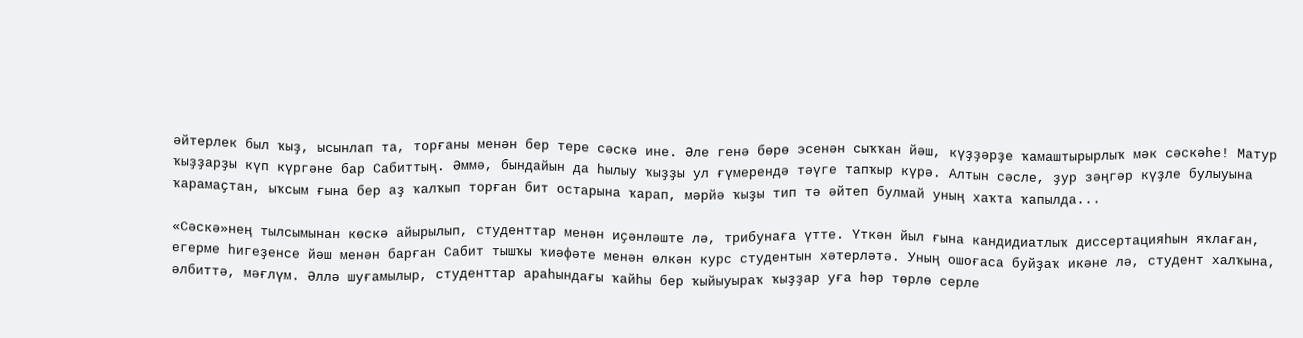әйтерлек был ҡыҙ, ысынлап та, торғаны менән бер тере сәскә ине. Әле генә бөрө эсенән сыҡҡан йәш, күҙҙәрҙе ҡамаштырырлыҡ мәк сәскәһе! Матур ҡыҙҙарҙы күп күргәне бар Сабиттың. Әммә, бындайын да һылыу ҡыҙҙы ул ғүмерендә тәүге тапҡыр күрә. Алтын сәсле, ҙур зәңгәр күҙле булыуына ҡарамаҫтан, ыҡсым ғына бер аҙ ҡалҡып торған бит остарына ҡарап, мәрйә ҡыҙы тип тә әйтеп булмай уның хаҡта ҡапылда...

«Сәскә»нең тылсымынан көскә айырылып, студенттар менән иҫәнләште лә, трибунаға үтте. Үткән йыл ғына кандидиатлыҡ диссертацияһын яҡлаған, егерме һигеҙенсе йәш менән барған Сабит тышҡы ҡиәфәте менән өлкән курс студентын хәтерләтә. Уның ошоғаса буйҙаҡ икәне лә, студент халҡына, әлбиттә, мәғлүм. Әллә шуғамылыр, студенттар араһындағы ҡайһы бер ҡыйыуыраҡ ҡыҙҙар уға һәр төрлө серле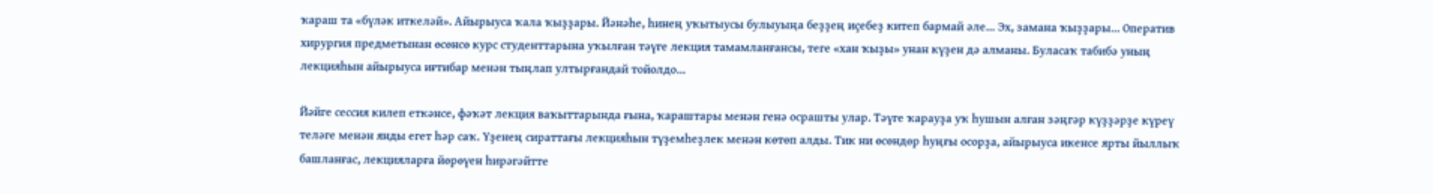ҡараш та «бүләк иткеләй». Айырыуса ҡала ҡыҙҙары. Йәнәһе, һинең уҡытыусы булыуыңа беҙҙең иҫебеҙ китеп бармай әле... Эх, замана ҡыҙҙары... Оператив хирургия предметынан өсөнсө курс студенттарына уҡылған тәүге лекция тамамланғансы, теге «хан ҡыҙы» унан күҙен дә алманы. Буласаҡ табибә уның лекцияһын айырыуса иғтибар менән тыңлап ултырғандай тойолдо...

Йәйге сессия килеп еткәнсе, фәҡәт лекция ваҡыттарында ғына, ҡараштары менән генә осрашты улар. Тәүге ҡарауҙа уҡ һушын алған зәңгәр күҙҙәрҙе күреү теләге менән янды егет һәр саҡ. Үҙенең сираттағы лекцияһын түҙемһеҙлек менән көтөп алды. Тик ни өсөндөр һуңғы осорҙа, айырыуса икенсе ярты йыллыҡ башланғас, лекцияларға йөрөүен һирәгәйтте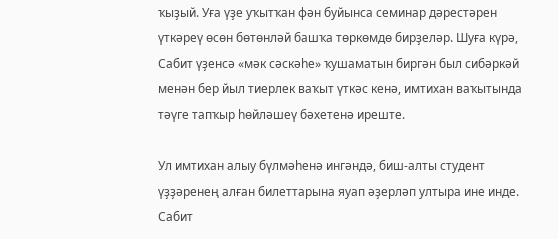ҡыҙый. Уға үҙе уҡытҡан фән буйынса семинар дәрестәрен үткәреү өсөн бөтөнләй башҡа төркөмдө бирҙеләр. Шуға күрә, Сабит үҙенсә «мәк сәскәһе» ҡушаматын биргән был сибәркәй менән бер йыл тиерлек ваҡыт үткәс кенә, имтихан ваҡытында тәүге тапҡыр һөйләшеү бәхетенә иреште.

Ул имтихан алыу бүлмәһенә ингәндә, биш-алты студент үҙҙәренең алған билеттарына яуап әҙерләп ултыра ине инде. Сабит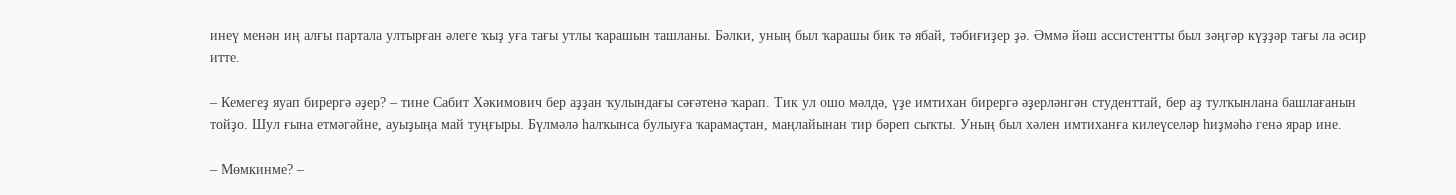инеү менән иң алғы партала ултырған әлеге ҡыҙ уға тағы утлы ҡарашын ташланы. Бәлки, уның был ҡарашы бик тә ябай, тәбиғиҙер ҙә. Әммә йәш ассистентты был зәңгәр күҙҙәр тағы ла әсир итте.

– Кемегеҙ яуап бирергә әҙер? – тине Сабит Хәкимович бер аҙҙан ҡулындағы сәғәтенә ҡарап. Тик ул ошо мәлдә, үҙе имтихан бирергә әҙерләнгән студенттай, бер аҙ тулҡынлана башлағанын тойҙо. Шул ғына етмәгәйне, ауыҙыңа май туңғыры. Бүлмәлә һалҡынса булыуға ҡарамаҫтан, маңлайынан тир бәреп сыҡты. Уның был хәлен имтиханға килеүселәр һиҙмәһә генә ярар ине.

– Мөмкинме? –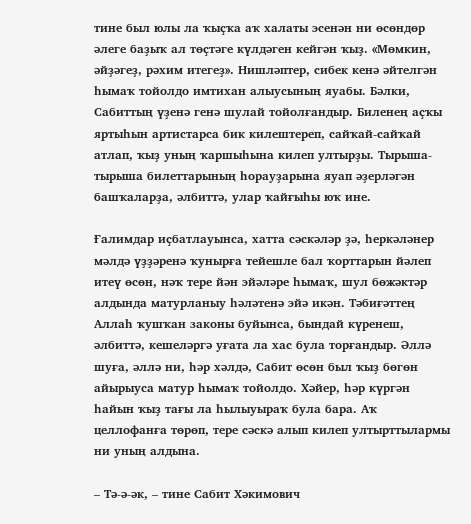тине был юлы ла ҡыҫҡа аҡ халаты эсенән ни өсөндөр әлеге баҙыҡ ал төҫтәге күлдәген кейгән ҡыҙ. «Мөмкин, әйҙәгеҙ, рәхим итегеҙ». Нишләптер, сибек кенә әйтелгән һымаҡ тойолдо имтихан алыусының яуабы. Бәлки, Сабиттың үҙенә генә шулай тойолғандыр. Биленең аҫҡы яртыһын артистарса бик килештереп, сайҡай-сайҡай атлап, ҡыҙ уның ҡаршыһына килеп ултырҙы. Тырыша-тырыша билеттарының һорауҙарына яуап әҙерләгән башҡаларҙа, әлбиттә, улар ҡайғыһы юҡ ине.

Ғалимдар иҫбатлауынса, хатта сәскәләр ҙә, һеркәләнер мәлдә үҙҙәренә ҡунырға тейешле бал ҡорттарын йәлеп итеү өсөн, нәҡ тере йән эйәләре һымаҡ, шул бөжәктәр алдында матурланыу һәләтенә эйә икән. Тәбиғәттең Аллаһ ҡушҡан законы буйынса, бындай күренеш, әлбиттә, кешеләргә уғата ла хас була торғандыр. Әллә шуға, әллә ни, һәр хәлдә, Сабит өсөн был ҡыҙ бөгөн айырыуса матур һымаҡ тойолдо. Хәйер, һәр күргән һайын ҡыҙ тағы ла һылыуыраҡ була бара. Аҡ целлофанға төрөп, тере сәскә алып килеп ултырттылармы ни уның алдына.

– Тә-ә-әк, – тине Сабит Хәкимович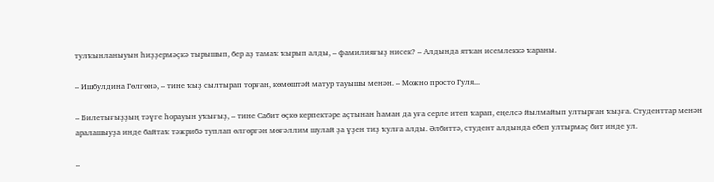тулҡынланыуын һиҙҙермәҫкә тырышып, бер аҙ тамаҡ ҡырып алды, – фамилияғыҙ нисек? – Алдында ятҡан исемлеккә ҡараны.

– Ишбулдина Гөлгөнә, – тине ҡыҙ сылтырап торған, көмөштәй матур тауышы менән. – Можно просто Гуля...

– Билетығыҙҙың тәүге һорауын уҡығыҙ, – тине Сабит өҫкө керпектәре аҫтынан һаман да уға серле итеп ҡарап, еңелсә йылмайып ултырған ҡыҙға. Студенттар менән аралашыуҙа инде байтаҡ тәжрибә туплап өлгөргән мөғәллим шулай ҙа үҙен тиҙ ҡулға алды. Әлбиттә, студент алдында ебеп ултырмаҫ бит инде ул.

–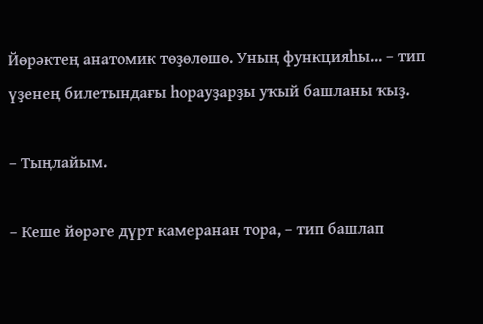Йөрәктең анатомик төҙөлөшө. Уның функцияһы... – тип үҙенең билетындағы һорауҙарҙы уҡый башланы ҡыҙ.

– Тыңлайым.

– Кеше йөрәге дүрт камеранан тора, – тип башлап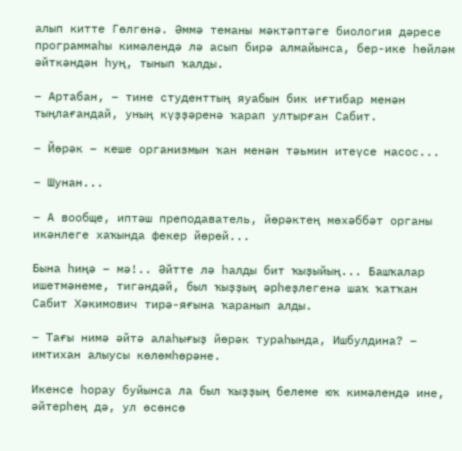алып китте Гөлгөнә. Әммә теманы мәктәптәге биология дәресе программаһы кимәлендә лә асып бирә алмайынса, бер-ике һөйләм әйткәндән һуң, тынып ҡалды.

– Артабан, – тине студенттың яуабын бик иғтибар менән тыңлағандай, уның күҙҙәренә ҡарап ултырған Сабит.

– Йөрәк – кеше организмын ҡан менән тәьмин итеүсе насос...

– Шунан...

– А вообще, иптәш преподаватель, йөрәктең мөхәббәт органы икәнлеге хаҡында фекер йөрөй...

Бына һиңә – мә!.. Әйтте лә һалды бит ҡыҙыйың... Башҡалар ишетмәнеме, тигәндәй, был ҡыҙҙың әрһеҙлегенә шаҡ ҡатҡан Сабит Хәкимович тирә-яғына ҡаранып алды.

– Тағы нимә әйтә алаһығыҙ йөрәк тураһында, Ишбулдина? – имтихан алыусы көлөмһөрәне.

Икенсе һорау буйынса ла был ҡыҙҙың белеме юҡ кимәлендә ине, әйтерһең дә, ул өсөнсө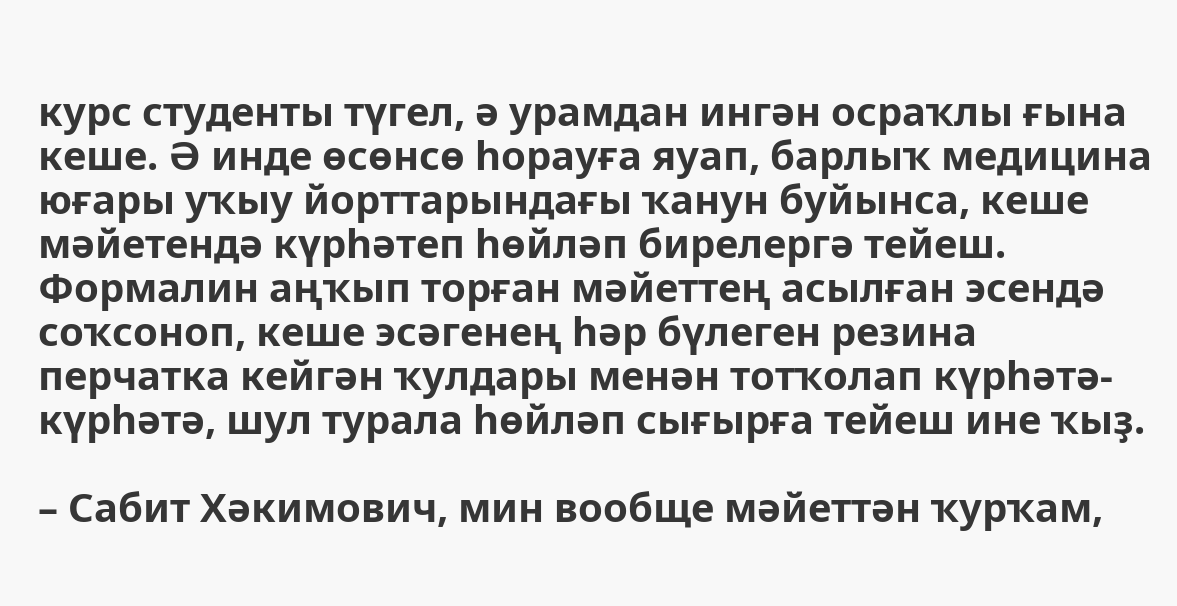курс студенты түгел, ә урамдан ингән осраҡлы ғына кеше. Ә инде өсөнсө һорауға яуап, барлыҡ медицина юғары уҡыу йорттарындағы ҡанун буйынса, кеше мәйетендә күрһәтеп һөйләп бирелергә тейеш. Формалин аңҡып торған мәйеттең асылған эсендә соҡсоноп, кеше эсәгенең һәр бүлеген резина перчатка кейгән ҡулдары менән тотҡолап күрһәтә-күрһәтә, шул турала һөйләп сығырға тейеш ине ҡыҙ.

– Сабит Хәкимович, мин вообще мәйеттән ҡурҡам,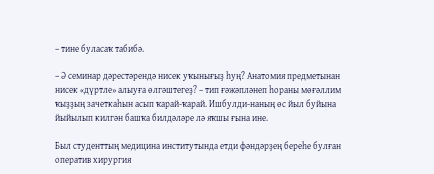– тине буласаҡ табибә.

– Ә семинар дәрестәрендә нисек уҡынығыҙ һуң? Анатомия предметынан нисек «дүртле» алыуға өлгәштегеҙ? – тип ғәжәпләнеп һораны мөғәллим ҡыҙҙың зачеткаһын асып ҡарай-ҡарай. Ишбулди-наның өс йыл буйына йыйылып килгән башҡа билдәләре лә яҡшы ғына ине.

Был студенттың медицина институтында етди фәндәрҙең береһе булған оператив хирургия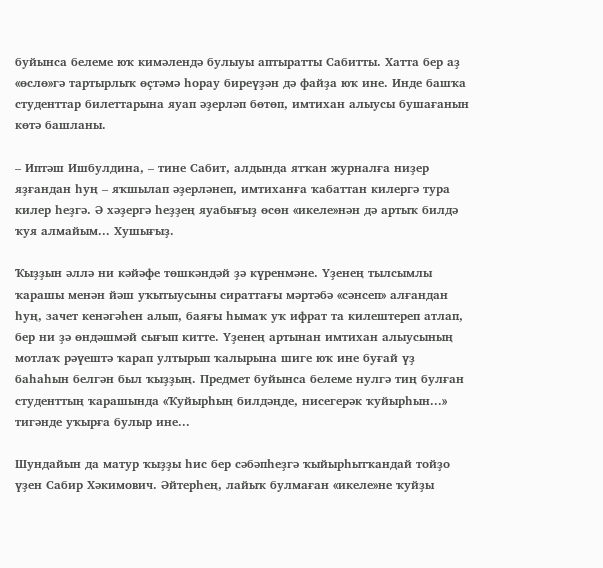буйынса белеме юҡ кимәлендә булыуы аптыратты Сабитты. Хатта бер аҙ «өслө»гә тартырлыҡ өҫтәмә һорау биреүҙән дә файҙа юҡ ине. Инде башҡа студенттар билеттарына яуап әҙерләп бөтөп, имтихан алыусы бушағанын көтә башланы.

– Иптәш Ишбулдина, – тине Сабит, алдында ятҡан журналға ниҙер яҙғандан һуң – яҡшылап әҙерләнеп, имтиханға ҡабаттан килергә тура килер һеҙгә. Ә хәҙергә һеҙҙең яуабығыҙ өсөн «икеле»нән дә артыҡ билдә ҡуя алмайым... Хушығыҙ.

Ҡыҙҙын әллә ни кәйәфе төшкәндәй ҙә күренмәне. Үҙенең тылсымлы ҡарашы менән йәш уҡытыусыны сираттағы мәртәбә «сәнсеп» алғандан һуң, зачет кенәгәһен алып, баяғы һымаҡ уҡ ифрат та килештереп атлап, бер ни ҙә өндәшмәй сығып китте. Үҙенең артынан имтихан алыусының мотлаҡ рәүештә ҡарап ултырып ҡалырына шиге юҡ ине буғай үҙ баһаһын белгән был ҡыҙҙың. Предмет буйынса белеме нулгә тиң булған студенттың ҡарашында «Ҡуйырһың билдәңде, нисегерәк ҡуйырһын...» тигәнде уҡырға булыр ине...

Шундайын да матур ҡыҙҙы һис бер сәбәпһеҙгә ҡыйырһытҡандай тойҙо үҙен Сабир Хәкимович. Әйтерһең, лайыҡ булмаған «икеле»не ҡуйҙы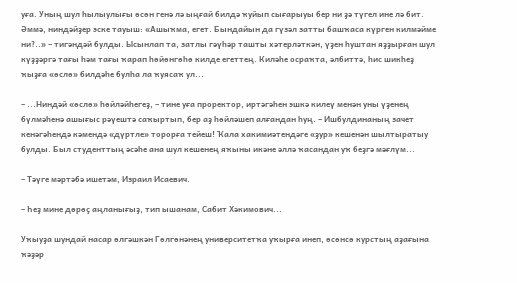уға. Уның шул һылыулығы өсөн генә лә ыңғай билдә ҡуйып сығарыуы бер ни ҙә түгел ине лә бит. Әммә, ниндәйҙер эске тауыш: «Ашыҡма, егет. Бындайын да гүзәл затты башҡаса күрген килмәйме ни?..» – тигәндәй булды. Ысынлап та, затлы гәүһәр ташты хәтерләткән, үҙен һуштан яҙҙырған шул күҙҙәргә тағы һәм тағы ҡарап һөйөнгөһө килде егеттең. Киләһе осраҡта, әлбиттә, һис шикһеҙ ҡыҙға «өслө» билдәһе булһа ла ҡуясаҡ ул...

– ...Ниндәй «өслө» һөйләйһегеҙ, – тине уға проректор, иртәгәһен эшкә килеү менән уны үҙенең бүлмәһенә ашығыс рәүештә саҡыртып, бер аҙ һөйләшеп алғандан һуң. – Ишбулдинаның зачет кенәгәһендә кәмендә «дүртле» торорға тейеш! Ҡала хакимиәтендәге «ҙур» кешенән шылтыратыу булды. Был студенттың әсәһе ана шул кешенең яҡыны икәне әллә ҡасандан уҡ беҙгә мәғлүм...

– Тәүге мәртәбә ишетәм, Израил Исаевич.

– Һеҙ мине дөрөҫ аңланығыҙ, тип ышанам, Сабит Хәкимович...

Уҡыуҙа шундай насар өлгәшкән Гөлгөнәнең университетҡа уҡырға инеп, өсөнсө курстың аҙағына ҡәҙәр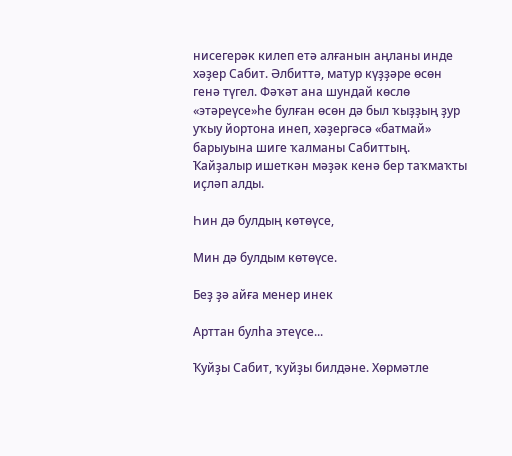нисегерәк килеп етә алғанын аңланы инде хәҙер Сабит. Әлбиттә, матур күҙҙәре өсөн генә түгел. Фәҡәт ана шундай көслө «этәреүсе»һе булған өсөн дә был ҡыҙҙың ҙур уҡыу йортона инеп, хәҙергәсә «батмай» барыуына шиге ҡалманы Сабиттың. Ҡайҙалыр ишеткән мәҙәк кенә бер таҡмаҡты иҫләп алды.

Һин дә булдың көтөүсе,

Мин дә булдым көтөүсе.

Беҙ ҙә айға менер инек

Арттан булһа этеүсе...

Ҡуйҙы Сабит, ҡуйҙы билдәне. Хөрмәтле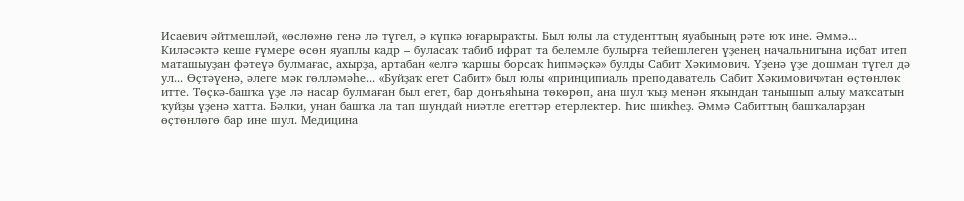Исаевич әйтмешләй, «өслө»нө генә лә түгел, ә күпкә юғарыраҡты. Был юлы ла студенттың яуабының рәте юҡ ине. Әммә... Киләсәктә кеше ғүмере өсөн яуаплы кадр – буласаҡ табиб ифрат та белемле булырға тейешлеген үҙенең начальнигына иҫбат итеп маташыуҙан фәтеүә булмағас, ахырҙа, артабан «елгә ҡаршы борсаҡ һипмәҫкә» булды Сабит Хәкимович. Үҙенә үҙе дошман түгел дә ул... Өҫтәүенә, әлеге мәк гөлләмәһе... «Буйҙаҡ егет Сабит» был юлы «принципиаль преподаватель Сабит Хәкимович»тан өҫтөнлөк итте. Төҫкә-башҡа үҙе лә насар булмаған был егет, бар донъяһына төкөрөп, ана шул ҡыҙ менән яҡындан танышып алыу маҡсатын ҡуйҙы үҙенә хатта. Бәлки, унан башҡа ла тап шундай ниәтле егеттәр етерлектер. Һис шикһеҙ. Әммә Сабиттың башҡаларҙан өҫтөнлөгө бар ине шул. Медицина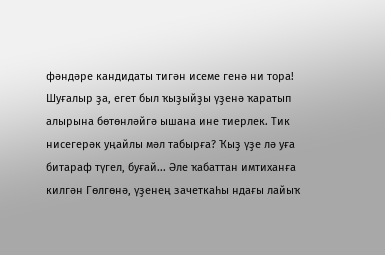фәндәре кандидаты тигән исеме генә ни тора! Шуғалыр ҙа, егет был ҡыҙыйҙы үҙенә ҡаратып алырына бөтөнләйгә ышана ине тиерлек. Тик нисегерәк уңайлы мәл табырға? Ҡыҙ үҙе лә уға битараф түгел, буғай... Әле ҡабаттан имтиханға килгән Гөлгөнә, үҙенең зачеткаһы ндағы лайыҡ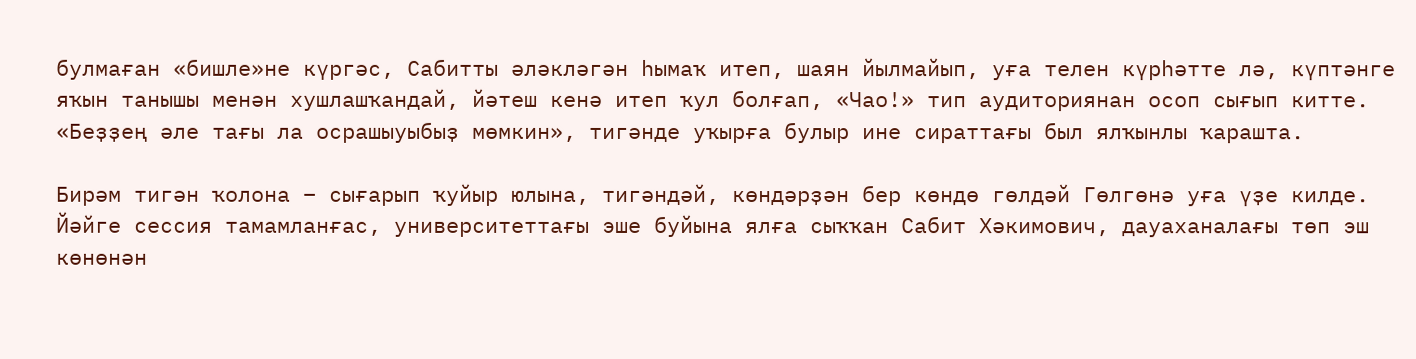булмаған «бишле»не күргәс, Сабитты әләкләгән һымаҡ итеп, шаян йылмайып, уға телен күрһәтте лә, күптәнге яҡын танышы менән хушлашҡандай, йәтеш кенә итеп ҡул болғап, «Чао!» тип аудиториянан осоп сығып китте. «Беҙҙең әле тағы ла осрашыуыбыҙ мөмкин», тигәнде уҡырға булыр ине сираттағы был ялҡынлы ҡарашта.

Бирәм тигән ҡолона – сығарып ҡуйыр юлына, тигәндәй, көндәрҙән бер көндө гөлдәй Гөлгөнә уға үҙе килде. Йәйге сессия тамамланғас, университеттағы эше буйына ялға сыҡҡан Сабит Хәкимович, дауаханалағы төп эш көнөнән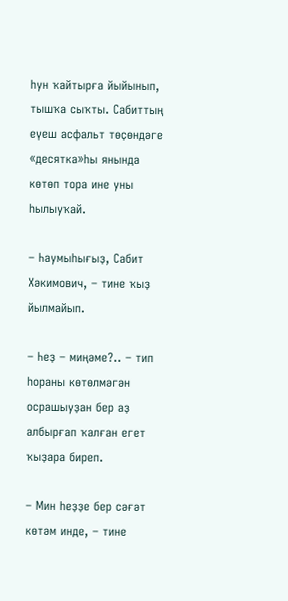һун ҡайтырға йыйынып, тышҡа сыҡты. Сабиттың еүеш асфальт төҫөндәге «десятка»һы янында көтөп тора ине уны һылыуҡай.

– Һаумыһығыҙ, Сабит Хәкимович, – тине ҡыҙ йылмайып.

– Һеҙ – миңәме?.. – тип һораны көтөлмәгән осрашыуҙан бер аҙ албырғап ҡалған егет ҡыҙара биреп.

– Мин һеҙҙе бер сәғәт көтәм инде, – тине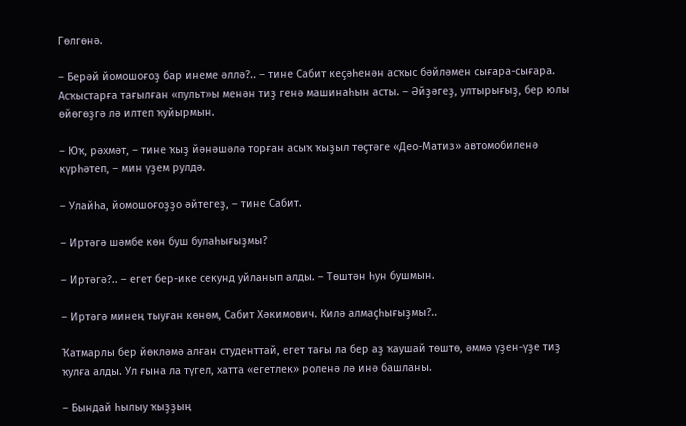Гөлгөнә.

– Берәй йомошоғоҙ бар инеме әллә?.. – тине Сабит кеҫәһенән асҡыс бәйләмен сығара-сығара. Асҡыстарға тағылған «пульт»ы менән тиҙ генә машинаһын асты. – Әйҙәгеҙ, ултырығыҙ, бер юлы өйөгөҙгә лә илтеп ҡуйырмын.

– Юҡ, рәхмәт, – тине ҡыҙ йәнәшәлә торған асыҡ ҡыҙыл төҫтәге «Део-Матиз» автомобиленә күрһәтеп, – мин үҙем рулдә.

– Улайһа, йомошоғоҙҙо әйтегеҙ, – тине Сабит.

– Иртәгә шәмбе көн буш булаһығыҙмы?

– Иртәгә?.. – егет бер-ике секунд уйланып алды. – Төштән һун бушмын.

– Иртәгә минең тыуған көнөм, Сабит Хәкимович. Килә алмаҫһығыҙмы?..

Ҡатмарлы бер йөкләмә алған студенттай, егет тағы ла бер аҙ ҡаушай төштө, әммә үҙен-үҙе тиҙ ҡулға алды. Ул ғына ла түгел, хатта «егетлек» роленә лә инә башланы.

– Бындай һылыу ҡыҙҙың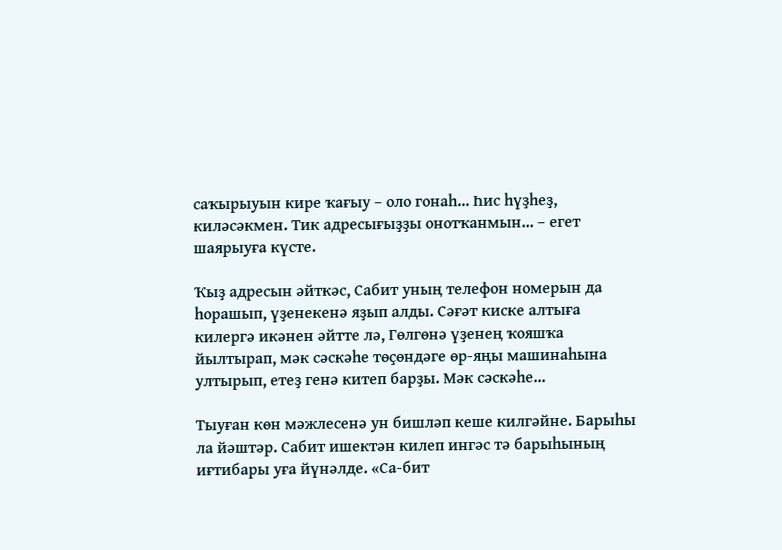саҡырыуын кире ҡағыу – оло гонаһ... Һис һүҙһеҙ, киләсәкмен. Тик адресығыҙҙы онотҡанмын... – егет шаярыуға күсте.

Ҡыҙ адресын әйткәс, Сабит уның телефон номерын да һорашып, үҙенекенә яҙып алды. Сәғәт киске алтыға килергә икәнен әйтте лә, Гөлгөнә үҙенең ҡояшҡа йылтырап, мәк сәскәһе төҫөндәге өр-яңы машинаһына ултырып, етеҙ генә китеп барҙы. Мәк сәскәһе...

Тыуған көн мәжлесенә ун бишләп кеше килгәйне. Барыһы ла йәштәр. Сабит ишектән килеп ингәс тә барыһының иғтибары уға йүнәлде. «Са-бит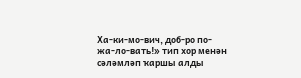Ха-ки-мо-вич, доб-ро по-жа-ло-вать!» тип хор менән сәләмләп ҡаршы алды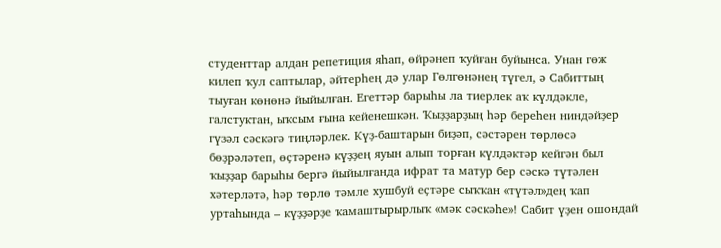студенттар алдан репетиция яһап, өйрәнеп ҡуйған буйынса. Унан гөж килеп ҡул саптылар, әйтерһең дә улар Гөлгөнәнең түгел, ә Сабиттың тыуған көнөнә йыйылған. Егеттәр барыһы ла тиерлек аҡ күлдәкле, галстуктан, ыҡсым ғына кейенешкән. Ҡыҙҙарҙың һәр береһен ниндәйҙер гүзәл сәскәгә тиңләрлек. Күҙ-баштарын биҙәп, сәстәрен төрлөсә бөҙрәләтеп, өҫтәренә күҙҙең яуын алып торған күлдәктәр кейгән был ҡыҙҙар барыһы бергә йыйылғанда ифрат та матур бер сәскә түтәлен хәтерләтә, һәр төрлө тәмле хушбуй еҫтәре сыҡҡан «түтәл»дең ҡап уртаһында – күҙҙәрҙе ҡамаштырырлыҡ «мәк сәскәһе»! Сабит үҙен ошондай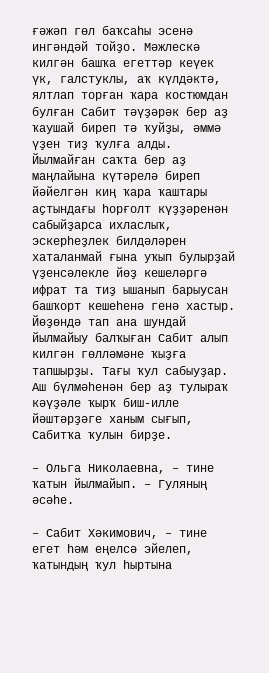ғәжәп гөл баҡсаһы эсенә ингәндәй тойҙо. Мәжлескә килгән башҡа егеттәр кеүек үк, галстуклы, аҡ күлдәктә, ялтлап торған ҡара костюмдан булған Сабит тәүҙәрәк бер аҙ ҡаушай биреп тә ҡуйҙы, әммә үҙен тиҙ ҡулға алды. Йылмайған саҡта бер аҙ маңлайына күтәрелә биреп йәйелгән киң ҡара ҡаштары аҫтындағы һорғолт күҙҙәренән сабыйҙарса ихласлыҡ, эскерһеҙлек билдәләрен хаталанмай ғына уҡып булырҙай үҙенсәлекле йөҙ кешеләргә ифрат та тиҙ ышанып барыусан башҡорт кешеһенә генә хастыр. Йөҙөндә тап ана шундай йылмайыу балҡыған Сабит алып килгән гөлләмәне ҡыҙға тапшырҙы. Тағы ҡул сабыуҙар. Аш бүлмәһенән бер аҙ тулыраҡ кәүҙәле ҡырҡ биш-илле йәштәрҙәге ханым сығып, Сабитҡа ҡулын бирҙе.

– Ольга Николаевна, – тине ҡатын йылмайып. – Гуляның әсәһе.

– Сабит Хәкимович, – тине егет һәм еңелсә эйелеп, ҡатындың ҡул һыртына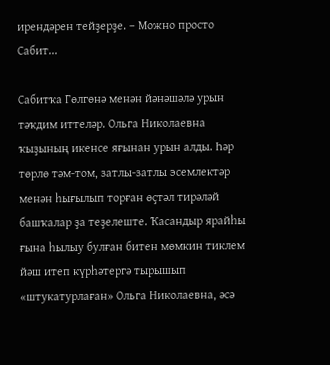ирендәрен тейҙерҙе. – Можно просто Сабит...

Сабитҡа Гөлгөнә менән йәнәшәлә урын тәҡдим иттеләр. Ольга Николаевна ҡыҙының икенсе яғынан урын алды. Һәр төрлө тәм-том, затлы-затлы эсемлектәр менән һығылып торған өҫтәл тирәләй башҡалар ҙа теҙелеште. Ҡасандыр ярайһы ғына һылыу булған битен мөмкин тиклем йәш итеп күрһәтергә тырышып «штукатурлаған» Ольга Николаевна, әсә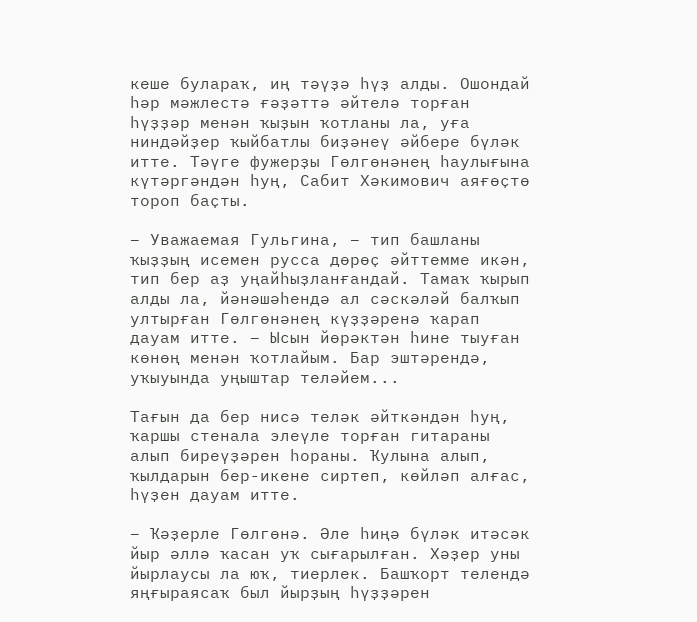кеше булараҡ, иң тәүҙә һүҙ алды. Ошондай һәр мәжлестә ғәҙәттә әйтелә торған һүҙҙәр менән ҡыҙын ҡотланы ла, уға ниндәйҙер ҡыйбатлы биҙәнеү әйбере бүләк итте. Тәүге фужерҙы Гөлгөнәнең һаулығына күтәргәндән һуң, Сабит Хәкимович аяғөҫтө тороп баҫты.

– Уважаемая Гульгина, – тип башланы ҡыҙҙың исемен русса дөрөҫ әйттемме икән, тип бер аҙ уңайһыҙланғандай. Тамаҡ ҡырып алды ла, йәнәшәһендә ал сәскәләй балҡып ултырған Гөлгөнәнең күҙҙәренә ҡарап дауам итте. – Ысын йөрәктән һине тыуған көнөң менән ҡотлайым. Бар эштәрендә, уҡыуында уңыштар теләйем...

Тағын да бер нисә теләк әйткәндән һуң, ҡаршы стенала элеүле торған гитараны алып биреүҙәрен һораны. Ҡулына алып, ҡылдарын бер-икене сиртеп, көйләп алғас, һүҙен дауам итте.

– Ҡәҙерле Гөлгөнә. Әле һиңә бүләк итәсәк йыр әллә ҡасан уҡ сығарылған. Хәҙер уны йырлаусы ла юҡ, тиерлек. Башҡорт телендә яңғыраясаҡ был йырҙың һүҙҙәрен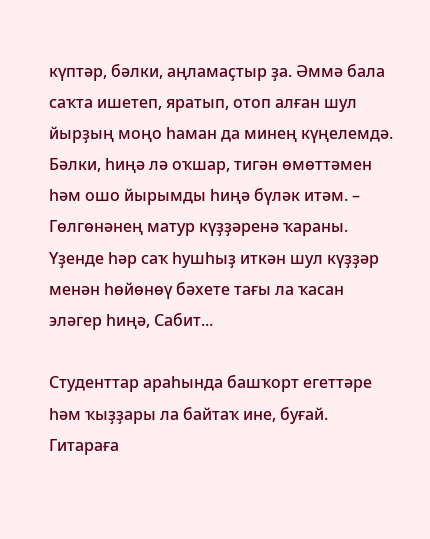күптәр, бәлки, аңламаҫтыр ҙа. Әммә бала саҡта ишетеп, яратып, отоп алған шул йырҙың моңо һаман да минең күңелемдә. Бәлки, һиңә лә оҡшар, тигән өмөттәмен һәм ошо йырымды һиңә бүләк итәм. – Гөлгөнәнең матур күҙҙәренә ҡараны. Үҙенде һәр саҡ һушһыҙ иткән шул күҙҙәр менән һөйөнөү бәхете тағы ла ҡасан эләгер һиңә, Сабит...

Студенттар араһында башҡорт егеттәре һәм ҡыҙҙары ла байтаҡ ине, буғай. Гитараға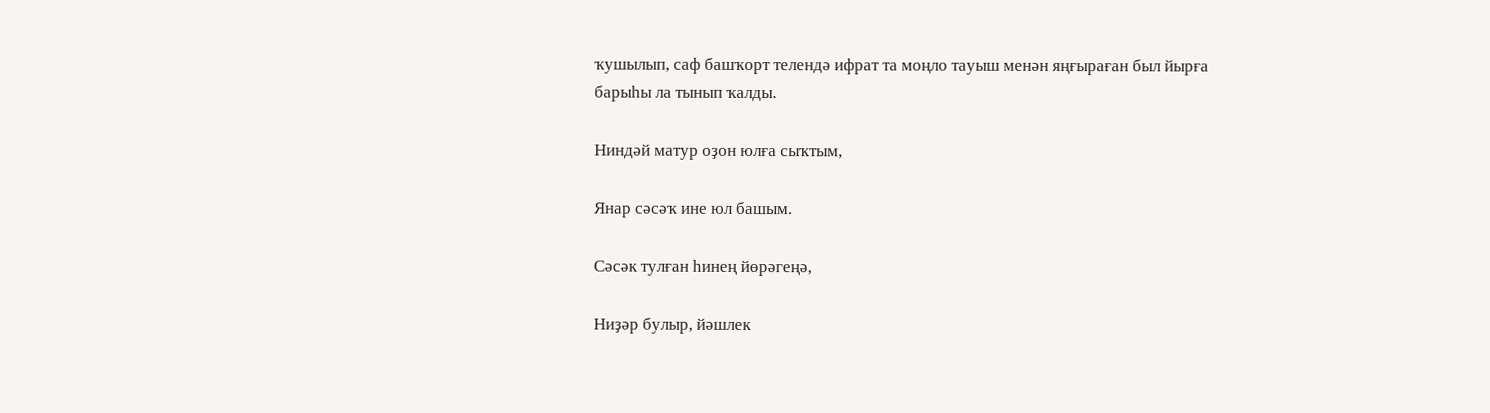ҡушылып, саф башҡорт телендә ифрат та моңло тауыш менән яңғыраған был йырға барыһы ла тынып ҡалды.

Ниндәй матур оҙон юлға сыҡтым,

Янар сәсәҡ ине юл башым.

Сәсәк тулған һинең йөрәгеңә,

Ниҙәр булыр, йәшлек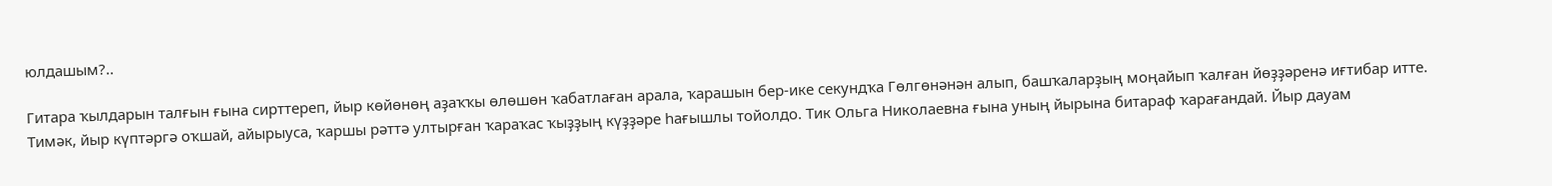юлдашым?..

Гитара ҡылдарын талғын ғына сирттереп, йыр көйөнөң аҙаҡҡы өлөшөн ҡабатлаған арала, ҡарашын бер-ике секундҡа Гөлгөнәнән алып, башҡаларҙың моңайып ҡалған йөҙҙәренә иғтибар итте. Тимәк, йыр күптәргә оҡшай, айырыуса, ҡаршы рәттә ултырған ҡараҡас ҡыҙҙың күҙҙәре һағышлы тойолдо. Тик Ольга Николаевна ғына уның йырына битараф ҡарағандай. Йыр дауам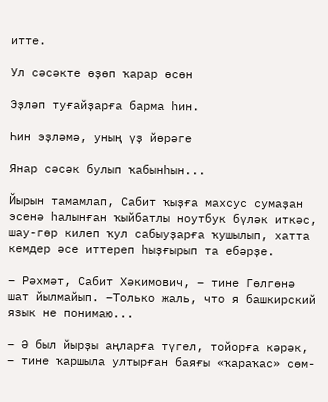итте.

Ул сәсәкте өҙөп ҡарар өсөн

Эҙләп туғайҙарға барма һин.

Һин эҙләмә, уның үҙ йөрәге

Янар сәсәк булып ҡабынһын...

Йырын тамамлап, Сабит ҡыҙға махсус сумаҙан эсенә һалынған ҡыйбатлы ноутбук бүләк иткәс, шау-гөр килеп ҡул сабыуҙарға ҡушылып, хатта кемдер әсе иттереп һыҙғырып та ебәрҙе.

– Рәхмәт, Сабит Хәкимович, – тине Гөлгөнә шат йылмайып. –Только жаль, что я башкирский язык не понимаю...

– Ә был йырҙы аңларға түгел, тойорға кәрәк, – тине ҡаршыла ултырған баяғы «ҡараҡас» сөм-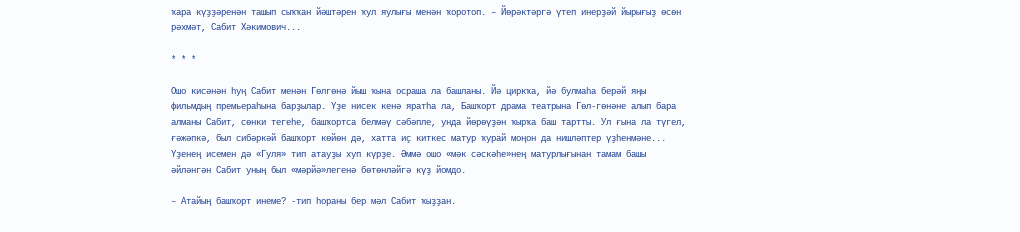ҡара күҙҙәренән ташып сыҡҡан йәштәрен ҡул яулығы менән ҡоротоп. – Йөрәктәргә үтеп инерҙәй йырығыҙ өсөн рәхмәт, Сабит Хәкимович...

* * *

Ошо кисәнән һуң Сабит менән Гөлгөнә йыш ҡына осраша ла башланы. Йә циркҡа, йә булмаһа берәй яңы фильмдың премьераһына барҙылар. Үҙе нисек кенә яратһа ла, Башҡорт драма театрына Гөл-гөнәне алып бара алманы Сабит, сөнки тегеһе, башҡортса белмәү сәбәпле, унда йөрөүҙән ҡырҡа баш тартты. Ул ғына ла түгел, ғәжәпкә, был сибәркәй башҡорт көйөн дә, хатта иҫ киткес матур ҡурай моңон да нишләптер үҙһенмәне... Үҙенең исемен дә «Гуля» тип атауҙы хуп күрҙе. Әммә ошо «мәк сәскәһе»нең матурлығынан тамам башы әйләнгән Сабит уның был «мәрйә»легенә бөтөнләйгә күҙ йомдо.

– Атайың башҡорт инеме? -тип һораны бер мәл Сабит ҡыҙҙан.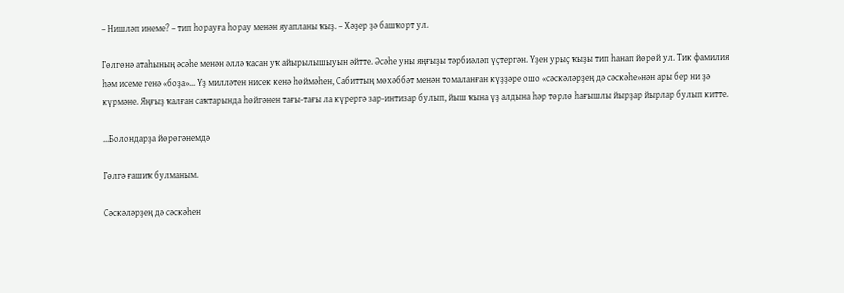– Нишләп инеме? – тип һорауға һорау менән яуапланы ҡыҙ. – Хәҙер ҙә башҡорт ул.

Гөлгөнә атаһының әсәһе менән әллә ҡасан уҡ айырылышыуын әйтте. Әсәһе уны яңғыҙы тәрбиәләп үҫтергән. Үҙен урыҫ ҡыҙы тип һанап йөрөй ул. Тик фамилия һәм исеме генә «боҙа»... Үҙ милләтен нисек кенә һөймәһен, Сабиттың мөхәббәт менән томаланған күҙҙәре ошо «сәскәләрҙең дә сәскәһе»нән ары бер ни ҙә күрмәне. Яңғыҙ ҡалған саҡтарында һөйгәнен тағы-тағы ла күрергә зар-интизар булып, йыш ҡына үҙ алдына һәр төрлө һағышлы йырҙар йырлар булып китте.

...Болондарҙа йөрөгәнемдә

Гөлгә ғашиҡ булманым.

Сәскәләрҙең дә сәскәһен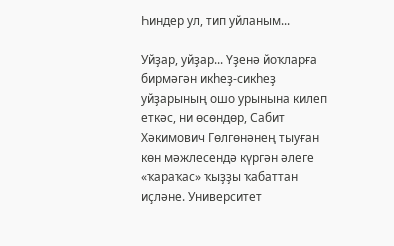Һиндер ул, тип уйланым...

Уйҙар, уйҙар... Үҙенә йоҡларға бирмәгән икһеҙ-сикһеҙ уйҙарының ошо урынына килеп еткәс, ни өсөндөр, Сабит Хәкимович Гөлгөнәнең тыуған көн мәжлесендә күргән әлеге «ҡараҡас» ҡыҙҙы ҡабаттан иҫләне. Университет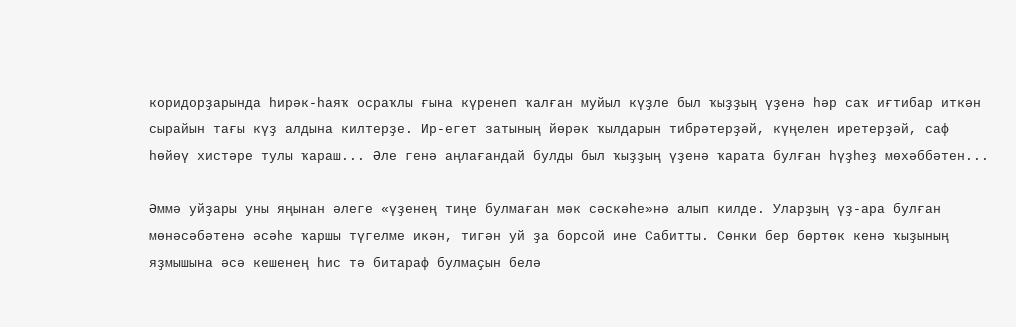коридорҙарында һирәк-һаяҡ осраҡлы ғына күренеп ҡалған муйыл күҙле был ҡыҙҙың үҙенә һәр саҡ иғтибар иткән сырайын тағы күҙ алдына килтерҙе. Ир-егет затының йөрәк ҡылдарын тибрәтерҙәй, күңелен иретерҙәй, саф һөйөү хистәре тулы ҡараш... Әле генә аңлағандай булды был ҡыҙҙың үҙенә ҡарата булған һүҙһеҙ мөхәббәтен...

Әммә уйҙары уны яңынан әлеге «үҙенең тиңе булмаған мәк сәскәһе»нә алып килде. Уларҙың үҙ-ара булған мөнәсәбәтенә әсәһе ҡаршы түгелме икән, тигән уй ҙа борсой ине Сабитты. Сөнки бер бөртөк кенә ҡыҙының яҙмышына әсә кешенең һис тә битараф булмаҫын белә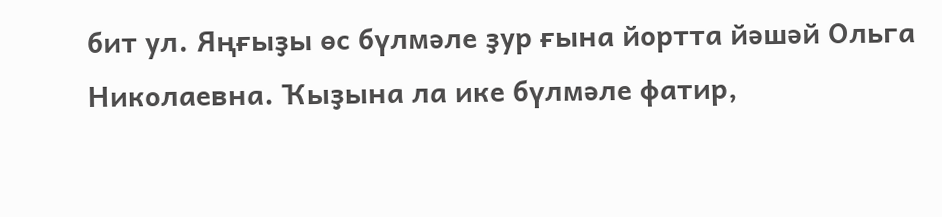бит ул. Яңғыҙы өс бүлмәле ҙур ғына йортта йәшәй Ольга Николаевна. Ҡыҙына ла ике бүлмәле фатир,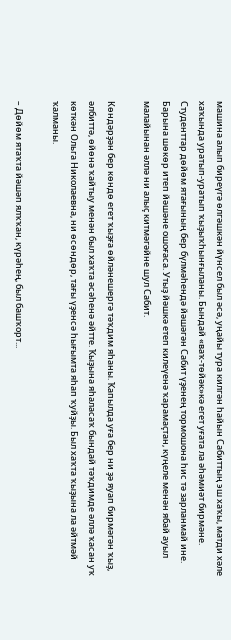машина алып биреүгә өлгәшкән йүнсел был әсә, уңайы тура килгән һайын Сабиттың эш хаҡы, матди хәле хаҡында уратып-уратып ҡыҙыҡһынғыланы. Бындай «ваҡ-төйәк»кә егет уғата ла әһәмиәт бирмәне. Студенттар дөйөм ятағының бер бүлмәһендә йәшәгән Сабит үҙенең тормошона һис тә зарланмай ине. Барына шөкөр итеп йәшәне ошоғаса. Утыҙ йәшкә етеп килеүенә ҡарамаҫтан, күңеле менән ябай ауыл малайынан әллә ни алыҫ китмәгәйне шул Сабит.

Көндәрҙән бер көндө егет ҡыҙға өйләнешергә тәҡдим яһаны. Ҡапылда уға бер ни ҙә яуап бирмәгән ҡыҙ, әлбиттә, өйөнә ҡайтыу менән был хаҡта әсәһенә әйтте. Ҡыҙына яһаласаҡ бындай тәҡдимде әллә ҡасан уҡ көткән Ольга Николаевна, ни өсөндөр, тағы үҙенсә һығымта яһап ҡуйҙы. Был хаҡта ҡыҙына ла әйтмәй ҡалманы.

– Дөйөм ятаҡта йәшәп ялҡҡан, күрәһең, был башҡорт...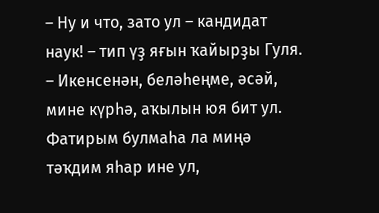– Ну и что, зато ул – кандидат наук! – тип үҙ яғын ҡайырҙы Гуля. – Икенсенән, беләһеңме, әсәй, мине күрһә, аҡылын юя бит ул. Фатирым булмаһа ла миңә тәҡдим яһар ине ул,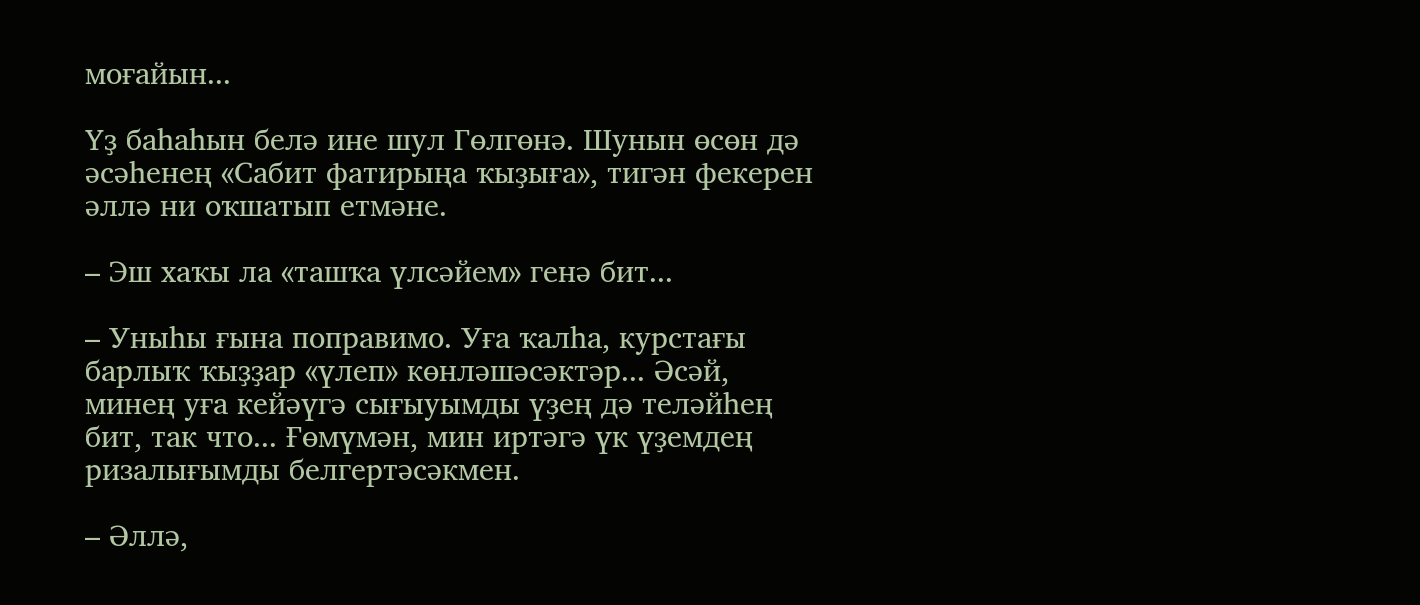моғайын...

Үҙ баһаһын белә ине шул Гөлгөнә. Шунын өсөн дә әсәһенең «Сабит фатирыңа ҡыҙыға», тигән фекерен әллә ни оҡшатып етмәне.

– Эш хаҡы ла «ташҡа үлсәйем» генә бит...

– Уныһы ғына поправимо. Уға ҡалһа, курстағы барлыҡ ҡыҙҙар «үлеп» көнләшәсәктәр... Әсәй, минең уға кейәүгә сығыуымды үҙең дә теләйһең бит, так что... Ғөмүмән, мин иртәгә үк үҙемдең ризалығымды белгертәсәкмен.

– Әллә,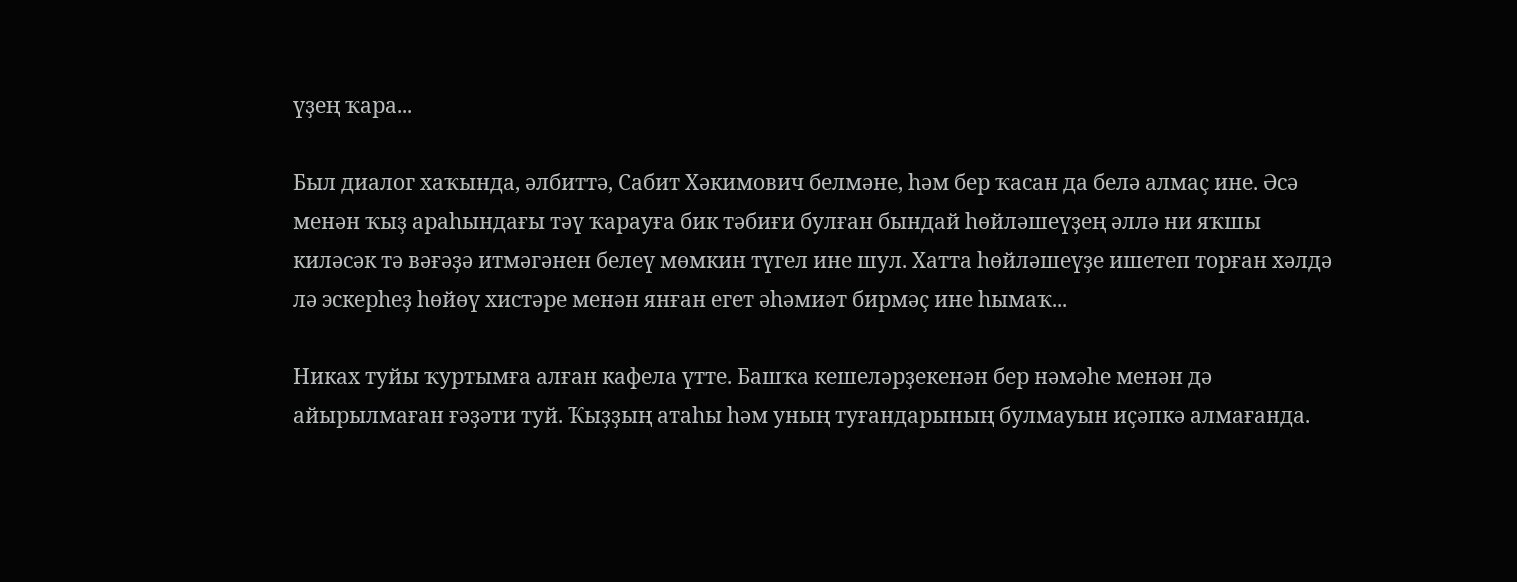үҙең ҡара...

Был диалог хаҡында, әлбиттә, Сабит Хәкимович белмәне, һәм бер ҡасан да белә алмаҫ ине. Әсә менән ҡыҙ араһындағы тәү ҡарауға бик тәбиғи булған бындай һөйләшеүҙең әллә ни яҡшы киләсәк тә вәғәҙә итмәгәнен белеү мөмкин түгел ине шул. Хатта һөйләшеүҙе ишетеп торған хәлдә лә эскерһеҙ һөйөү хистәре менән янған егет әһәмиәт бирмәҫ ине һымаҡ...

Никах туйы ҡуртымға алған кафела үтте. Башҡа кешеләрҙекенән бер нәмәһе менән дә айырылмаған ғәҙәти туй. Ҡыҙҙың атаһы һәм уның туғандарының булмауын иҫәпкә алмағанда.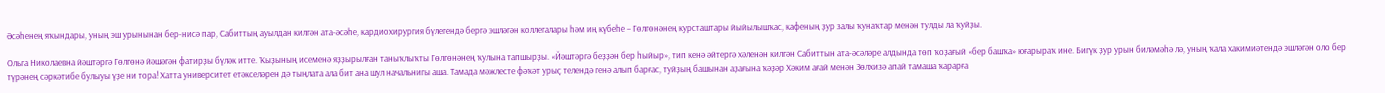Әсәһенең яҡындары, уның эш урынынан бер-нисә пар, Сабиттың ауылдан килгән ата-әсәһе, кардиохирургия бүлегендә бергә эшләгән коллегалары һәм иң күбеһе – Гөлгөнәнең курсташтары йыйылышҡас, кафеның ҙур залы ҡунаҡтар менән тулды ла ҡуйҙы.

Ольга Николаевна йәштәргә Гөлгөнә йәшәгән фатирҙы бүләк итте. Ҡыҙының исеменә яҙҙырылған таныҡлыҡты Гөлгөнәнең ҡулына тапшырҙы. «Йәштәргә беҙҙән бер һыйыр», тип кенә әйтергә хәленән килгән Сабиттын ата-әсәләре алдында төп ҡоҙағый «бер башҡа» юғарыраҡ ине. Бигүк ҙур урын биләмәһә лә, уның ҡала хакимиәтендә эшләгән оло бер түрәнең сәркәтибе булыуы үҙе ни тора! Хатта университет етәкселәрен дә тыңлата ала бит ана шул начальнигы аша. Тамада мәжлесте фәҡәт урыҫ телендә генә алып барғас, туйҙың башынан аҙағына ҡәҙәр Хәким ағай менән Зөлхизә апай тамаша ҡарарға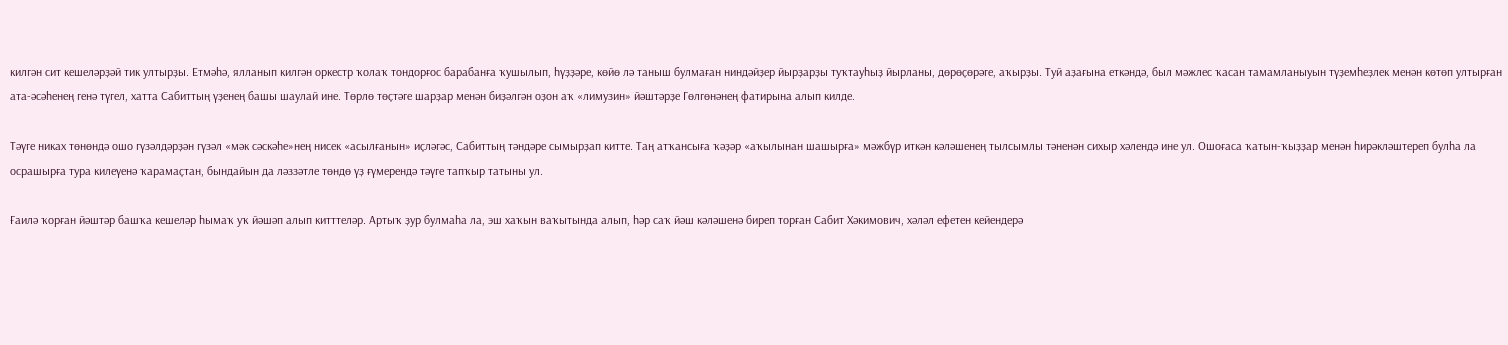килгән сит кешеләрҙәй тик ултырҙы. Етмәһә, ялланып килгән оркестр ҡолаҡ тондорғос барабанға ҡушылып, һүҙҙәре, көйө лә таныш булмаған ниндәйҙер йырҙарҙы туҡтауһыҙ йырланы, дөрөҫөрәге, аҡырҙы. Туй аҙағына еткәндә, был мәжлес ҡасан тамамланыуын түҙемһеҙлек менән көтөп ултырған ата-әсәһенең генә түгел, хатта Сабиттың үҙенең башы шаулай ине. Төрлө төҫтәге шарҙар менән биҙәлгән оҙон аҡ «лимузин» йәштәрҙе Гөлгөнәнең фатирына алып килде.

Тәүге никах төнөндә ошо гүзәлдәрҙән гүзәл «мәк сәскәһе»нең нисек «асылғанын» иҫләгәс, Сабиттың тәндәре сымырҙап китте. Таң атҡансыға ҡәҙәр «аҡылынан шашырға» мәжбүр иткән кәләшенең тылсымлы тәненән сихыр хәлендә ине ул. Ошоғаса ҡатын-ҡыҙҙар менән һирәкләштереп булһа ла осрашырға тура килеүенә ҡарамаҫтан, бындайын да ләззәтле төндө үҙ ғүмерендә тәүге тапҡыр татыны ул.

Ғаилә ҡорған йәштәр башҡа кешеләр һымаҡ уҡ йәшәп алып китттеләр. Артыҡ ҙур булмаһа ла, эш хаҡын ваҡытында алып, һәр саҡ йәш кәләшенә биреп торған Сабит Хәкимович, хәләл ефетен кейендерә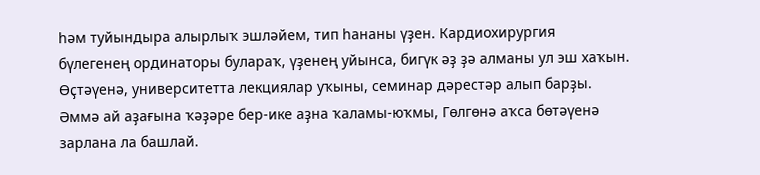һәм туйындыра алырлыҡ эшләйем, тип һананы үҙен. Кардиохирургия бүлегенең ординаторы булараҡ, үҙенең уйынса, бигүк әҙ ҙә алманы ул эш хаҡын. Өҫтәүенә, университетта лекциялар уҡыны, семинар дәрестәр алып барҙы. Әммә ай аҙағына ҡәҙәре бер-ике аҙна ҡаламы-юҡмы, Гөлгөнә аҡса бөтәүенә зарлана ла башлай.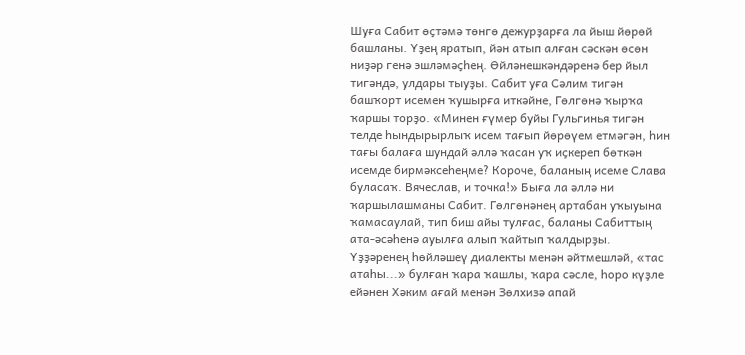Шуға Сабит өҫтәмә төнгө дежурҙарға ла йыш йөрөй башланы. Үҙең яратып, йән атып алған сәскән өсөн ниҙәр генә эшләмәҫһең. Өйләнешкәндәренә бер йыл тигәндә, улдары тыуҙы. Сабит уға Сәлим тигән башҡорт исемен ҡушырға иткәйне, Гөлгөнә ҡырҡа ҡаршы торҙо. «Минен ғүмер буйы Гульгинья тигән телде һындырырлыҡ исем тағып йөрөүем етмәгән, һин тағы балаға шундай әллә ҡасан уҡ иҫкереп бөткән исемде бирмәксеһеңме? Короче, баланың исеме Слава буласаҡ. Вячеслав, и точка!» Быға ла әллә ни ҡаршылашманы Сабит. Гөлгөнәнең артабан уҡыуына ҡамасаулай, тип биш айы тулғас, баланы Сабиттың ата-әсәһенә ауылға алып ҡайтып ҡалдырҙы. Үҙҙәренең һөйләшеү диалекты менән әйтмешләй, «тас атаһы...» булған ҡара ҡашлы, ҡара сәсле, һоро күҙле ейәнен Хәким ағай менән Зөлхизә апай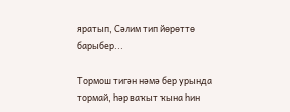яратып, Сәлим тип йөрөттө барыбер...

Тормош тигән нәмә бер урында тормай, һәр ваҡыт ҡына һин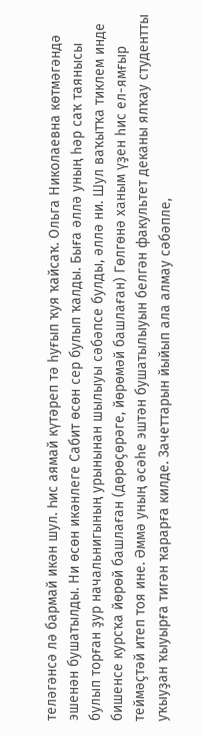теләгәнсә лә бармай икән шул. Һис аямай күтәреп тә һуғып ҡуя ҡайсаҡ. Ольга Николаевна көтмәгәндә эшенән бушатылды. Ни өсөн икәнлеге Сабит өсөн сер булып ҡалды. Быға әллә уның һәр саҡ таянысы булып торған ҙур начальнигының урынынан шылыуы сәбәпсе булды, әллә ни. Шул ваҡытҡа тиклем инде бишенсе курсҡа йөрөй башлаған (дөрөҫөрәге, йөрөмәй башлаған) Гөлгөнә ханым үҙен һис ел-ямғыр теймәҫтәй итеп тоя ине. Әммә уның әсәһе эштән бушатылыуын белгән факультет деканы ялҡау студентты уҡыуҙан ҡыуырға тигән ҡарарға килде. Зачеттарын йыйып ала алмау сәбәпле,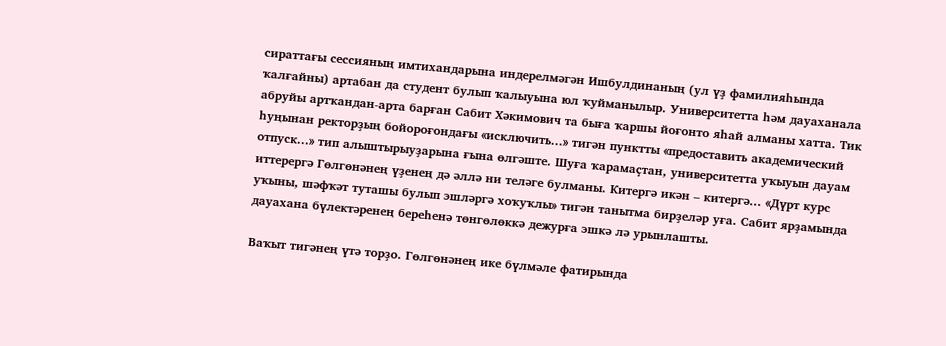сираттағы сессияның имтихандарына индерелмәгән Ишбулдинаның (ул үҙ фамилияһында ҡалғайны) артабан да студент булып ҡалыуына юл ҡуйманылыр. Университетта һәм дауаханала абруйы артҡандан-арта барған Сабит Хәкимович та быға ҡаршы йоғонто яһай алманы хатта. Тик һуңынан ректорҙың бойороғондағы «исключить...» тигән пунктты «предоставить академический отпуск...» тип алыштырыуҙарына ғына өлгәште. Шуға ҡарамаҫтан, университетта уҡыуын дауам иттерергә Гөлгөнәнең үҙенең дә әллә ни теләге булманы. Китергә икән – китергә... «Дүрт курс уҡыны, шәфҡәт туташы булып эшләргә хоҡуҡлы» тигән танытма бирҙеләр уға. Сабит ярҙамында дауахана бүлектәренең береһенә төнгөлөккә дежурға эшкә лә урынлашты.

Ваҡыт тигәнең үтә торҙо. Гөлгөнәнең ике бүлмәле фатирында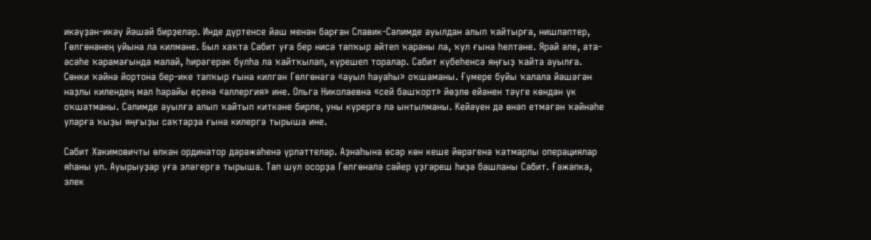икәүҙән-икәү йәшәй бирҙеләр. Инде дүртенсе йәш менән барған Славик-Сәлимде ауылдан алып ҡайтырға, нишләптер, Гөлгөнәнең уйына ла килмәне. Был хаҡта Сабит уға бер нисә тапҡыр әйтеп ҡараны ла, ҡул ғына һелтәне. Ярай әле, ата-әсәһе ҡарамағында малай, һирәгерәк булһа ла ҡайтҡылап, күрешеп торалар. Сабит күбеһенсә яңғыҙ ҡайта ауылға. Сөнки ҡәйнә йортона бер-ике тапҡыр ғына килгән Гөлгөнәгә «ауыл һауаһы» оҡшаманы. Ғүмере буйы ҡалала йәшәгән наҙлы килендең мал һарайы еҫенә «аллергия» ине. Ольга Николаевна «сей башҡорт» йөҙлө ейәнен тәүге көндән үк оҡшатманы. Сәлимде ауылға алып ҡайтып киткәне бирле, уны күрергә лә ынтылманы. Кейәүен дә өнәп етмәгән ҡәйнәһе уларға ҡыҙы яңғыҙы саҡтарҙа ғына килергә тырыша ине.

Сабит Хәкимовичты өлкән ординатор дәрәжәһенә үрләттеләр. Аҙнаһына өсәр көн кеше йөрәгенә ҡатмарлы операциялар яһаны ул. Ауырыуҙар уға эләгергә тырыша. Тап шул осорҙа Гөлгөнәлә сәйер үҙгәреш һиҙә башланы Сабит. Ғәжәпкә, элек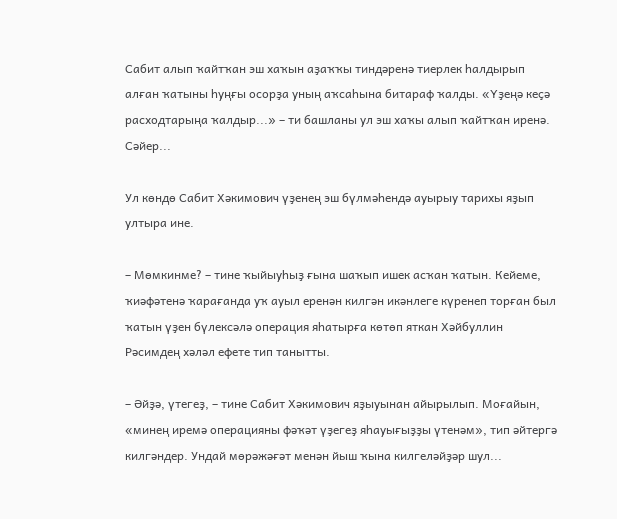Сабит алып ҡайтҡан эш хаҡын аҙаҡҡы тиндәренә тиерлек һалдырып алған ҡатыны һуңғы осорҙа уның аҡсаһына битараф ҡалды. «Үҙеңә кеҫә расходтарыңа ҡалдыр...» – ти башланы ул эш хаҡы алып ҡайтҡан иренә. Сәйер...

Ул көндө Сабит Хәкимович үҙенең эш бүлмәһендә ауырыу тарихы яҙып ултыра ине.

– Мөмкинме? – тине ҡыйыуһыҙ ғына шаҡып ишек асҡан ҡатын. Кейеме, ҡиәфәтенә ҡарағанда уҡ ауыл еренән килгән икәнлеге күренеп торған был ҡатын үҙен бүлексәлә операция яһатырға көтөп яткан Хәйбуллин Рәсимдең хәләл ефете тип танытты.

– Әйҙә, үтегеҙ, – тине Сабит Хәкимович яҙыуынан айырылып. Моғайын, «минең иремә операцияны фәҡәт үҙегеҙ яһауығыҙҙы үтенәм», тип әйтергә килгәндер. Ундай мөрәжәғәт менән йыш ҡына килгеләйҙәр шул...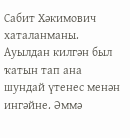Сабит Хәкимович хаталанманы. Ауылдан килгән был ҡатын тап ана шундай үтенес менән ингәйне. Әммә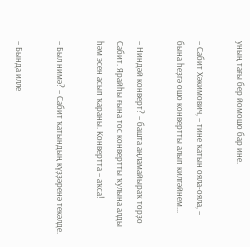уның тағы бер йомошо бар ине.

– Сабит Хәкимович, – тине ҡатын ояла-ояла, – бына һеҙгә ошо конвертты алып килгәйнем...

– Ниндәй конверт? – башта аңламайыраҡ торҙо Сабит. Ярайһы ғына тос конвертты ҡулына алды һәм эсен асып ҡараны. Конвертта – аҡса!

– Был нимә? – Сабит ҡатындың күҙҙәренә текәлде.

– Бында илле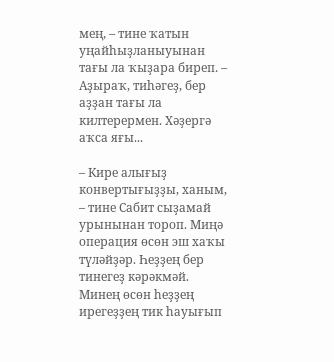мең, – тине ҡатын уңайһыҙланыуынан тағы ла ҡыҙара биреп. – Аҙыраҡ, тиһәгеҙ, бер аҙҙан тағы ла килтерермен. Хәҙергә аҡса яғы...

– Кире алығыҙ конвертығыҙҙы, ханым, – тине Сабит сыҙамай урынынан тороп. Миңә операция өсөн эш хаҡы түләйҙәр. Һеҙҙең бер тинегеҙ кәрәкмәй. Минең өсөн һеҙҙең ирегеҙҙең тик һауығып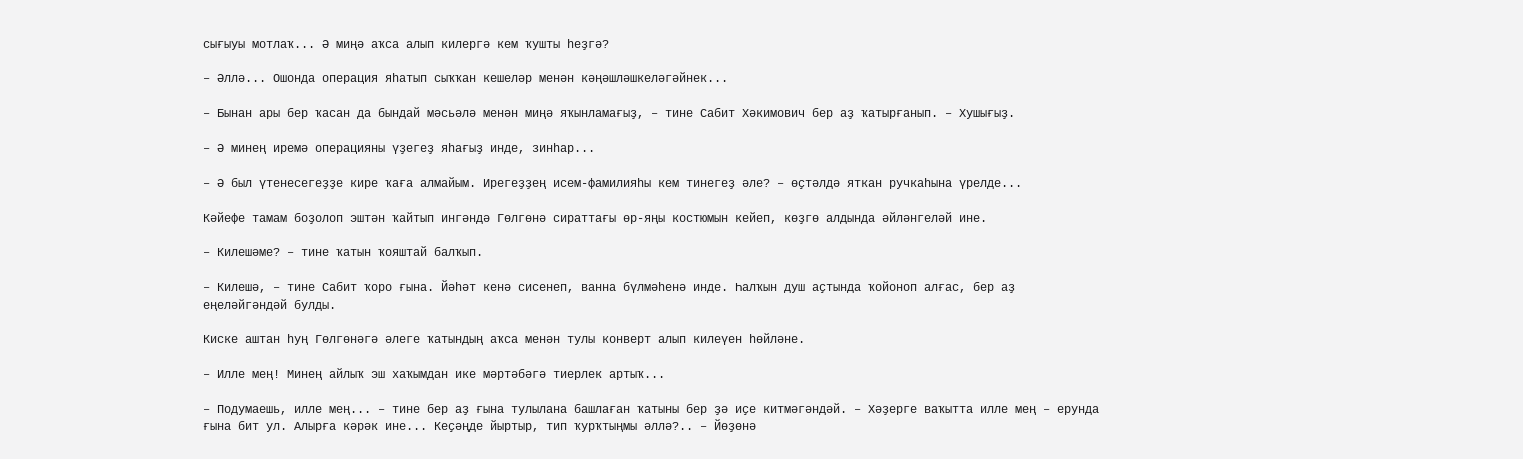сығыуы мотлаҡ... Ә миңә аҡса алып килергә кем ҡушты һеҙгә?

– Әллә... Ошонда операция яһатып сыҡҡан кешеләр менән кәңәшләшкеләгәйнек...

– Бынан ары бер ҡасан да бындай мәсьәлә менән миңә яҡынламағыҙ, – тине Сабит Хәкимович бер аҙ ҡатырғанып. – Хушығыҙ.

– Ә минең иремә операцияны үҙегеҙ яһағыҙ инде, зинһар...

– Ә был үтенесегеҙҙе кире ҡаға алмайым. Ирегеҙҙең исем-фамилияһы кем тинегеҙ әле? – өҫтәлдә яткан ручкаһына үрелде...

Кәйефе тамам боҙолоп эштән ҡайтып ингәндә Гөлгөнә сираттағы өр-яңы костюмын кейеп, көҙгө алдында әйләнгеләй ине.

– Килешәме? – тине ҡатын ҡояштай балҡып.

– Килешә, – тине Сабит ҡоро ғына. Йәһәт кенә сисенеп, ванна бүлмәһенә инде. Һалҡын душ аҫтында ҡойоноп алғас, бер аҙ еңеләйгәндәй булды.

Киске аштан һуң Гөлгөнәгә әлеге ҡатындың аҡса менән тулы конверт алып килеүен һөйләне.

– Илле мең! Минең айлыҡ эш хаҡымдан ике мәртәбәгә тиерлек артыҡ...

– Подумаешь, илле мең... – тине бер аҙ ғына тулылана башлаған ҡатыны бер ҙә иҫе китмәгәндәй. – Хәҙерге ваҡытта илле мең – ерунда ғына бит ул. Алырға кәрәк ине... Кеҫәңде йыртыр, тип ҡурҡтыңмы әллә?.. – Йөҙөнә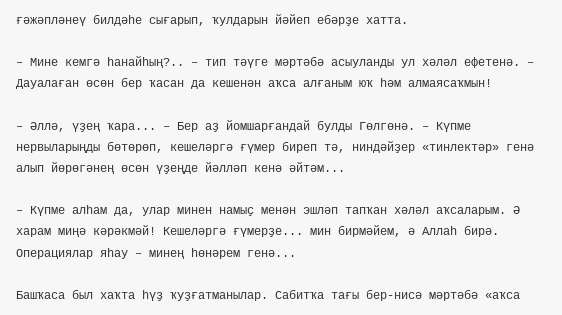ғәжәпләнеү билдәһе сығарып, ҡулдарын йәйеп ебәрҙе хатта.

– Мине кемгә һанайһың?.. – тип тәүге мәртәбә асыуланды ул хәләл ефетенә. – Дауалаған өсөн бер ҡасан да кешенән аҡса алғаным юҡ һәм алмаясаҡмын!

– Әллә, үҙең ҡара... – Бер аҙ йомшарғандай булды Гөлгөнә. – Күпме нервыларыңды бөтөрөп, кешеләргә ғүмер биреп тә, ниндәйҙер «тинлектәр» генә алып йөрөгәнең өсөн үҙеңде йәлләп кенә әйтәм...

– Күпме алһам да, улар минен намыҫ менән эшләп тапҡан хәләл аҡсаларым. Ә харам миңә кәрәкмәй! Кешеләргә ғүмерҙе... мин бирмәйем, ә Аллаһ бирә. Операциялар яһау – минең һөнәрем генә...

Башҡаса был хаҡта һүҙ ҡуҙғатманылар. Сабитҡа тағы бер-нисә мәртәбә «аҡса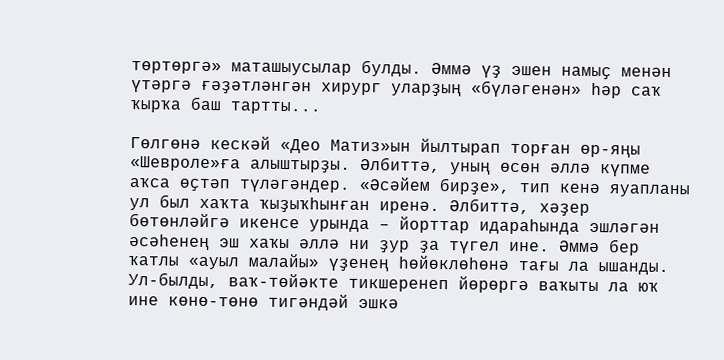төртөргә» маташыусылар булды. Әммә үҙ эшен намыҫ менән үтәргә ғәҙәтләнгән хирург уларҙың «бүләгенән» һәр саҡ ҡырҡа баш тартты...

Гөлгөнә кескәй «Део Матиз»ын йылтырап торған өр-яңы «Шевроле»ға алыштырҙы. Әлбиттә, уның өсөн әллә күпме аҡса өҫтәп түләгәндер. «Әсәйем бирҙе», тип кенә яуапланы ул был хаҡта ҡыҙыҡһынған иренә. Әлбиттә, хәҙер бөтөнләйгә икенсе урында – йорттар идараһында эшләгән әсәһенең эш хаҡы әллә ни ҙур ҙа түгел ине. Әммә бер ҡатлы «ауыл малайы» үҙенең һөйөклөһөнә тағы ла ышанды. Ул-былды, ваҡ-төйәкте тикшеренеп йөрөргә ваҡыты ла юҡ ине көнө-төнө тигәндәй эшкә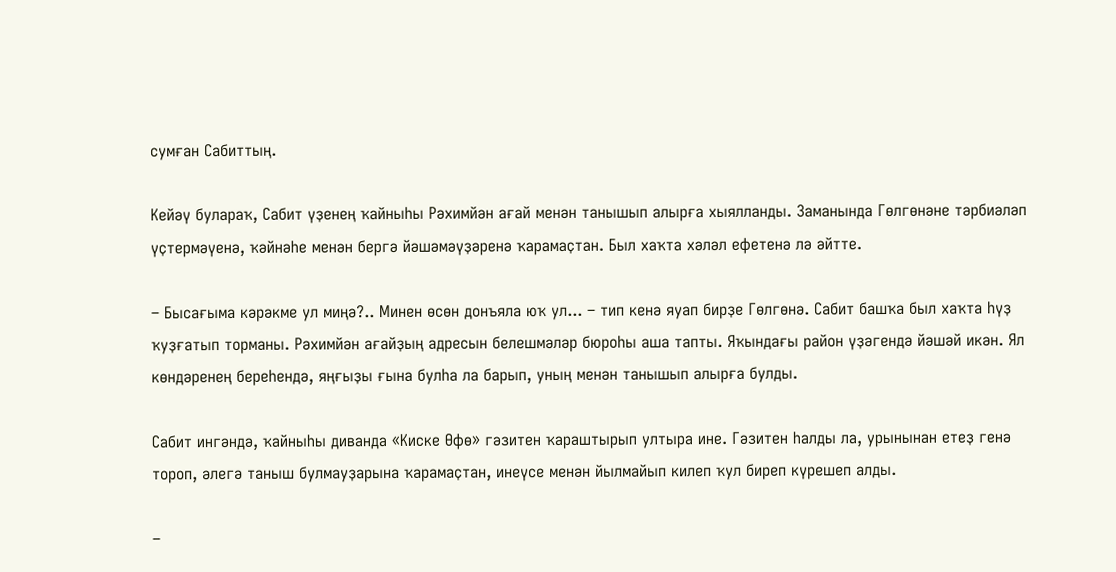сумған Сабиттың.

Кейәү булараҡ, Сабит үҙенең ҡайныһы Рәхимйән ағай менән танышып алырға хыялланды. Заманында Гөлгөнәне тәрбиәләп үҫтермәүенә, ҡәйнәһе менән бергә йәшәмәүҙәренә ҡарамаҫтан. Был хаҡта хәләл ефетенә лә әйтте.

– Бысағыма кәрәкме ул миңә?.. Минен өсөн донъяла юҡ ул... – тип кенә яуап бирҙе Гөлгөнә. Сабит башҡа был хаҡта һүҙ ҡуҙғатып торманы. Рәхимйән ағайҙың адресын белешмәләр бюроһы аша тапты. Яҡындағы район үҙәгендә йәшәй икән. Ял көндәренең береһендә, яңғыҙы ғына булһа ла барып, уның менән танышып алырға булды.

Сабит ингәндә, ҡайныһы диванда «Киске Өфө» гәзитен ҡараштырып ултыра ине. Гәзитен һалды ла, урынынан етеҙ генә тороп, әлегә таныш булмауҙарына ҡарамаҫтан, инеүсе менән йылмайып килеп ҡул биреп күрешеп алды.

–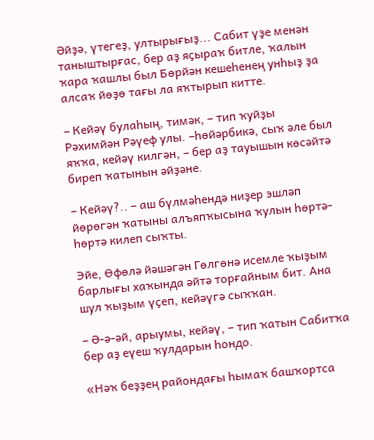Әйҙә, үтегеҙ, ултырығыҙ... Сабит үҙе менән таныштырғас, бер аҙ яҫыраҡ битле, ҡалын ҡара ҡашлы был Бөрйән кешеһенең унһыҙ ҙа алсаҡ йөҙө тағы ла яҡтырып китте.

– Кейәү булаһың, тимәк, – тип ҡуйҙы Рәхимйән Рәүеф улы. –һөйәрбикә, сыҡ әле был яҡҡа, кейәү килгән, – бер аҙ тауышын көсәйтә биреп ҡатынын әйҙәне.

– Кейәү?.. – аш бүлмәһендә ниҙер эшләп йөрөгән ҡатыны алъяпҡысына ҡулын һөртә-һөртә килеп сыҡты.

Эйе, Өфөлә йәшәгән Гөлгөнә исемле ҡыҙым барлығы хаҡында әйтә торғайным бит. Ана шул ҡыҙым үҫеп, кейәүгә сыҡҡан.

– Ә-ә-әй, арыумы, кейәү, – тип ҡатын Сабитҡа бер аҙ еүеш ҡулдарын һондо.

«Нәҡ беҙҙең райондағы һымаҡ башҡортса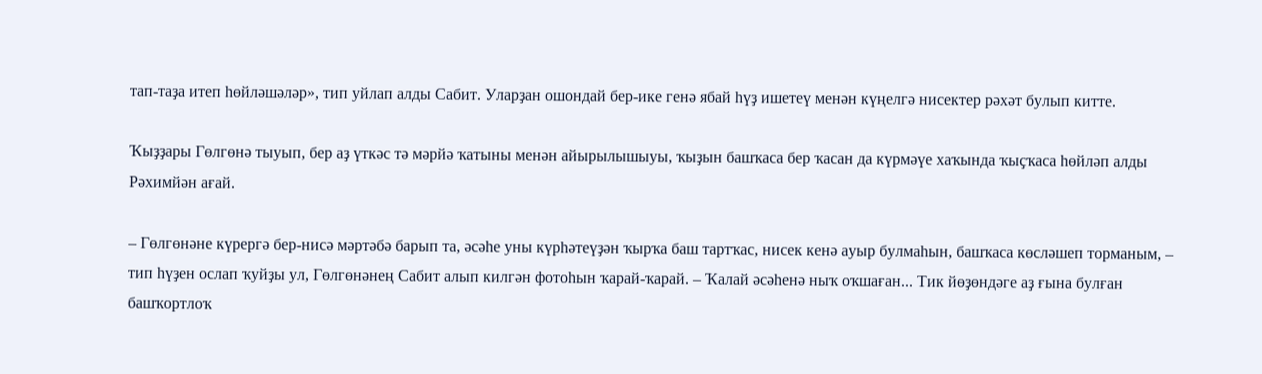тап-таҙа итеп һөйләшәләр», тип уйлап алды Сабит. Уларҙан ошондай бер-ике генә ябай һүҙ ишетеү менән күңелгә нисектер рәхәт булып китте.

Ҡыҙҙары Гөлгөнә тыуып, бер аҙ үткәс тә мәрйә ҡатыны менән айырылышыуы, ҡыҙын башҡаса бер ҡасан да күрмәүе хаҡында ҡыҫҡаса һөйләп алды Рәхимйән ағай.

– Гөлгөнәне күрергә бер-нисә мәртәбә барып та, әсәһе уны күрһәтеүҙән ҡырҡа баш тартҡас, нисек кенә ауыр булмаһын, башҡаса көсләшеп торманым, – тип һүҙен ослап ҡуйҙы ул, Гөлгөнәнең Сабит алып килгән фотоһын ҡарай-ҡарай. – Ҡалай әсәһенә ныҡ оҡшаған... Тик йөҙөндәге аҙ ғына булған башҡортлоҡ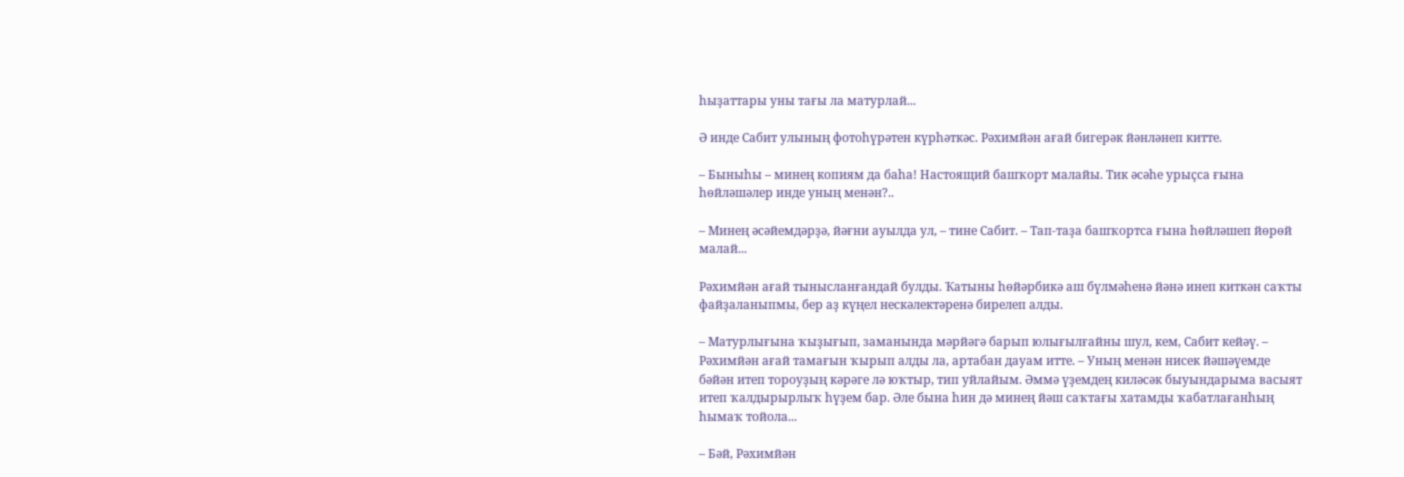һыҙаттары уны тағы ла матурлай...

Ә инде Сабит улының фотоһүрәтен күрһәткәс. Рәхимйән ағай бигерәк йәнләнеп китте.

– Быныһы – минең копиям да баһа! Настоящий башҡорт малайы. Тик әсәһе урыҫса ғына һөйләшәлер инде уның менән?..

– Минең әсәйемдәрҙә, йәғни ауылда ул, – тине Сабит. – Тап-таҙа башҡортса ғына һөйләшеп йөрөй малай...

Рәхимйән ағай тынысланғандай булды. Ҡатыны һөйәрбикә аш бүлмәһенә йәнә инеп киткән саҡты файҙаланыпмы, бер аҙ күңел нескәлектәренә бирелеп алды.

– Матурлығына ҡыҙығып, заманында мәрйәгә барып юлығылғайны шул, кем, Сабит кейәү. – Рәхимйән ағай тамағын ҡырып алды ла, артабан дауам итте. – Уның менән нисек йәшәүемде бәйән итеп тороуҙың кәрәге лә юҡтыр, тип уйлайым. Әммә үҙемдең киләсәк быуындарыма васыят итеп ҡалдырырлыҡ һүҙем бар. Әле бына һин дә минең йәш саҡтағы хатамды ҡабатлағанһың һымаҡ тойола...

– Бәй, Рәхимйән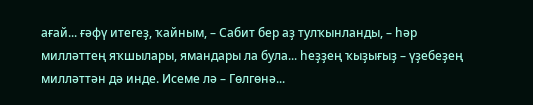ағай... ғәфү итегеҙ, ҡайным, – Сабит бер аҙ тулҡынланды, – һәр милләттең яҡшылары, ямандары ла була... һеҙҙең ҡыҙығыҙ – үҙебеҙең милләттән дә инде. Исеме лә – Гөлгөнә...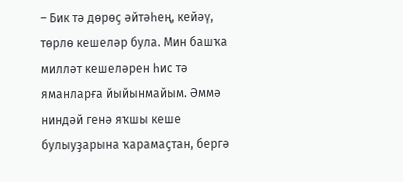– Бик тә дөрөҫ әйтәһең, кейәү, төрлө кешеләр була. Мин башҡа милләт кешеләрен һис тә яманларға йыйынмайым. Әммә ниндәй генә яҡшы кеше булыуҙарына ҡарамаҫтан, бергә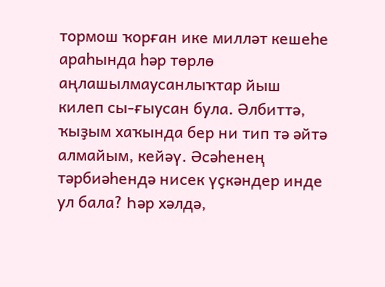тормош ҡорған ике милләт кешеһе араһында һәр төрлө аңлашылмаусанлыҡтар йыш килеп сы-ғыусан була. Әлбиттә, ҡыҙым хаҡында бер ни тип тә әйтә алмайым, кейәү. Әсәһенең тәрбиәһендә нисек үҫкәндер инде ул бала? Һәр хәлдә,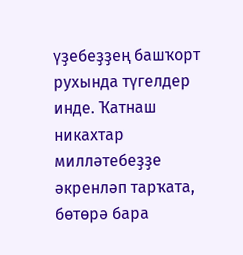үҙебеҙҙең башҡорт рухында түгелдер инде. Ҡатнаш никахтар милләтебеҙҙе әкренләп тарҡата, бөтөрә бара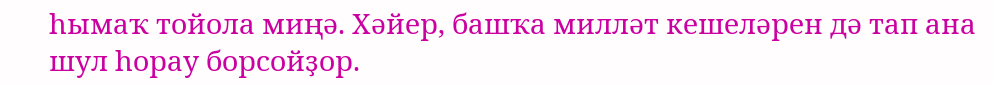һымаҡ тойола миңә. Хәйер, башҡа милләт кешеләрен дә тап ана шул һорау борсойҙор.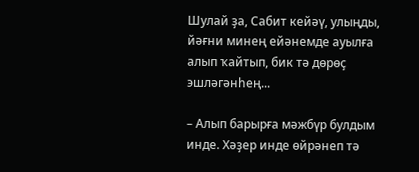Шулай ҙа, Сабит кейәү, улыңды, йәғни минең ейәнемде ауылға алып ҡайтып, бик тә дөрөҫ эшләгәнһең...

– Алып барырға мәжбүр булдым инде. Хәҙер инде өйрәнеп тә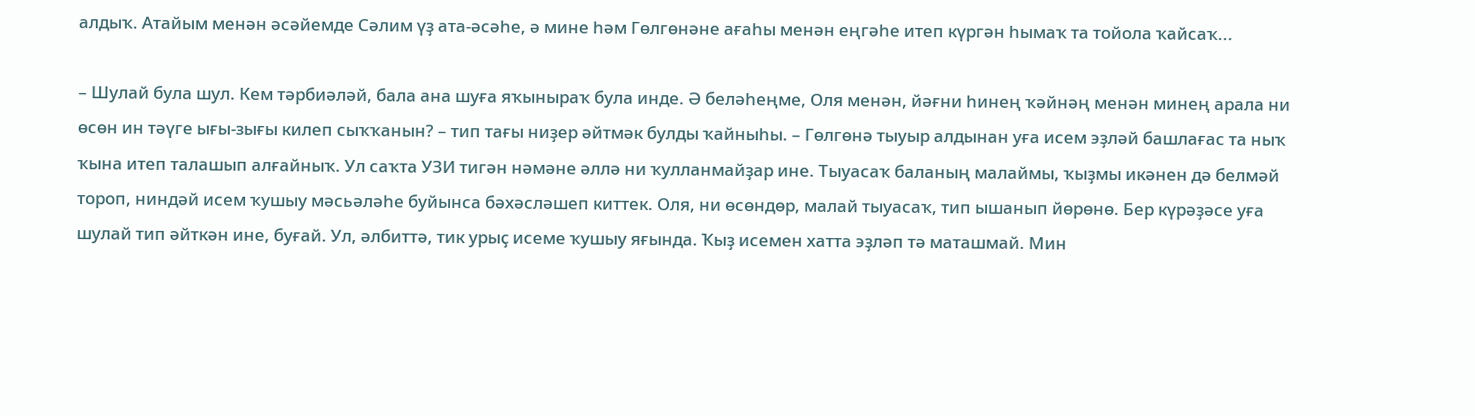алдыҡ. Атайым менән әсәйемде Сәлим үҙ ата-әсәһе, ә мине һәм Гөлгөнәне ағаһы менән еңгәһе итеп күргән һымаҡ та тойола ҡайсаҡ...

– Шулай була шул. Кем тәрбиәләй, бала ана шуға яҡыныраҡ була инде. Ә беләһеңме, Оля менән, йәғни һинең ҡәйнәң менән минең арала ни өсөн ин тәүге ығы-зығы килеп сыҡҡанын? – тип тағы ниҙер әйтмәк булды ҡайныһы. – Гөлгөнә тыуыр алдынан уға исем эҙләй башлағас та ныҡ ҡына итеп талашып алғайныҡ. Ул саҡта УЗИ тигән нәмәне әллә ни ҡулланмайҙар ине. Тыуасаҡ баланың малаймы, ҡыҙмы икәнен дә белмәй тороп, ниндәй исем ҡушыу мәсьәләһе буйынса бәхәсләшеп киттек. Оля, ни өсөндөр, малай тыуасаҡ, тип ышанып йөрөнө. Бер күрәҙәсе уға шулай тип әйткән ине, буғай. Ул, әлбиттә, тик урыҫ исеме ҡушыу яғында. Ҡыҙ исемен хатта эҙләп тә маташмай. Мин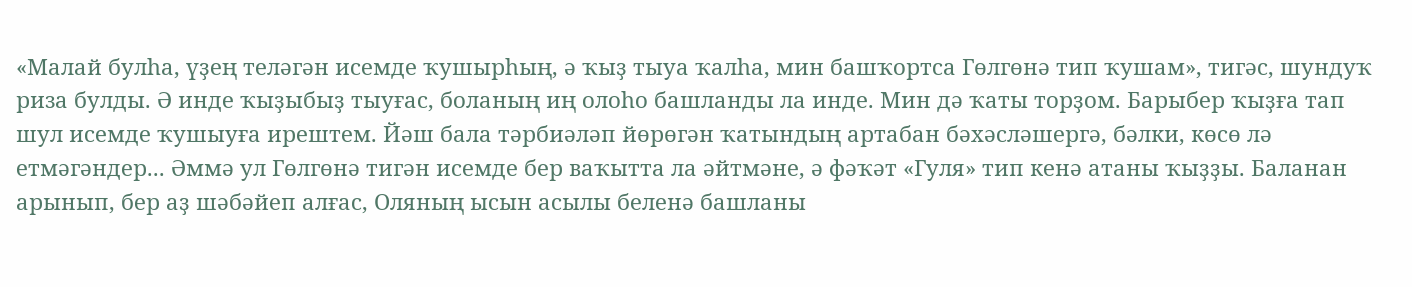«Малай булһа, үҙең теләгән исемде ҡушырһың, ә ҡыҙ тыуа ҡалһа, мин башҡортса Гөлгөнә тип ҡушам», тигәс, шундуҡ риза булды. Ә инде ҡыҙыбыҙ тыуғас, боланың иң олоһо башланды ла инде. Мин дә ҡаты торҙом. Барыбер ҡыҙға тап шул исемде ҡушыуға ирештем. Йәш бала тәрбиәләп йөрөгән ҡатындың артабан бәхәсләшергә, бәлки, көсө лә етмәгәндер... Әммә ул Гөлгөнә тигән исемде бер ваҡытта ла әйтмәне, ә фәҡәт «Гуля» тип кенә атаны ҡыҙҙы. Баланан арынып, бер аҙ шәбәйеп алғас, Оляның ысын асылы беленә башланы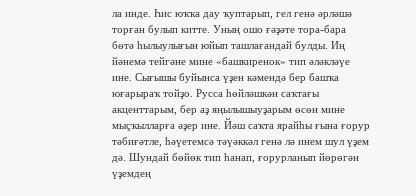ла инде. Һис юҡҡа дау ҡуптарып, гел генә әрләшә торған булып китте. Уның ошо ғәҙәте тора-бара бөтә һылыулығын юйып ташлағандай булды. Иң йәнемә тейгәне мине «башкиренок» тип әләкләүе ине. Сығышы буйынса үҙен кәмендә бер башҡа юғарыраҡ тойҙо. Русса һөйләшкән саҡтағы акценттарым, бер аҙ яңылышыуҙарым өсөн мине мыҫҡылларға әҙер ине. Йәш саҡта ярайһы ғына ғорур тәбиғәтле, һәүетемсә тәүәккәл генә лә инем шул үҙем дә. Шундай бөйөк тип һанап, ғорурланып йөрөгән үҙемдең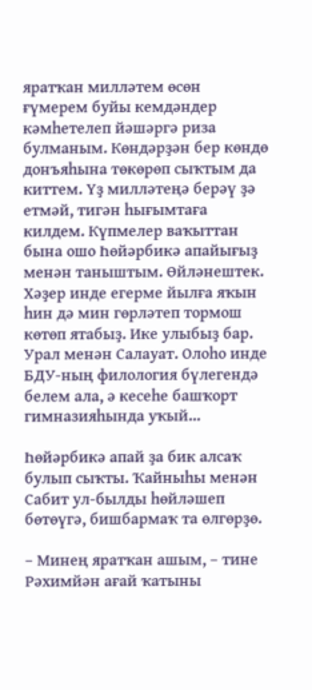яратҡан милләтем өсөн ғүмерем буйы кемдәндер кәмһетелеп йәшәргә риза булманым. Көндәрҙән бер көндө донъяһына төкөрөп сыҡтым да киттем. Үҙ милләтеңә берәү ҙә етмәй, тигән һығымтаға килдем. Күпмелер ваҡыттан бына ошо Һөйәрбикә апайығыҙ менән таныштым. Өйләнештек. Хәҙер инде егерме йылға яҡын һин дә мин гөрләтеп тормош көтөп ятабыҙ. Ике улыбыҙ бар. Урал менән Салауат. Олоһо инде БДУ-ның филология бүлегендә белем ала, ә кесеһе башҡорт гимназияһында уҡый...

Һөйәрбикә апай ҙа бик алсаҡ булып сыҡты. Ҡайныһы менән Сабит ул-былды һөйләшеп бөтөүгә, бишбармаҡ та өлгөрҙө.

– Минең яратҡан ашым, – тине Рәхимйән ағай ҡатыны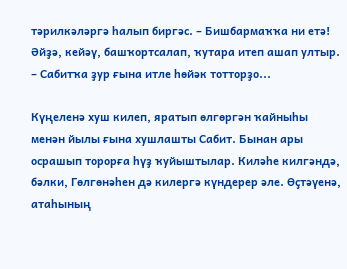тәрилкәләргә һалып биргәс. – Бишбармаҡҡа ни етә! Әйҙә, кейәү, башҡортсалап, ҡутара итеп ашап ултыр. – Сабитҡа ҙур ғына итле һөйәк тотторҙо...

Күңеленә хуш килеп, яратып өлгөргән ҡайныһы менән йылы ғына хушлашты Сабит. Бынан ары осрашып торорға һүҙ ҡуйыштылар. Киләһе килгәндә, бәлки, Гөлгөнәһен дә килергә күндерер әле. Өҫтәүенә, атаһының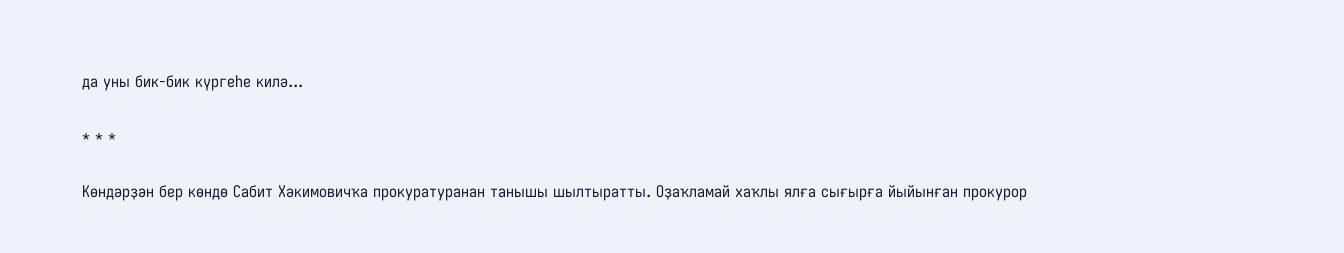да уны бик-бик күргеһе килә...

* * *

Көндәрҙән бер көндө Сабит Хәкимовичҡа прокуратуранан танышы шылтыратты. Оҙаҡламай хаҡлы ялға сығырға йыйынған прокурор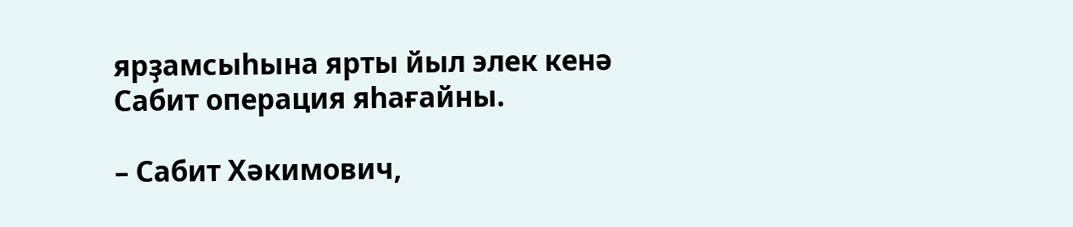ярҙамсыһына ярты йыл элек кенә Сабит операция яһағайны.

– Сабит Хәкимович,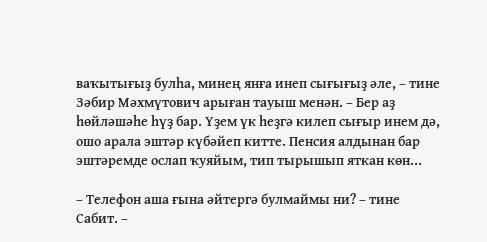ваҡытығыҙ булһа, минең янға инеп сығығыҙ әле, – тине Зәбир Мәхмүтович арыған тауыш менән. – Бер аҙ һөйләшәһе һүҙ бар. Үҙем үк һеҙгә килеп сығыр инем дә, ошо арала эштәр күбәйеп китте. Пенсия алдынан бар эштәремде ослап ҡуяйым, тип тырышып яткан көн...

– Телефон аша ғына әйтергә булмаймы ни? – тине Сабит. –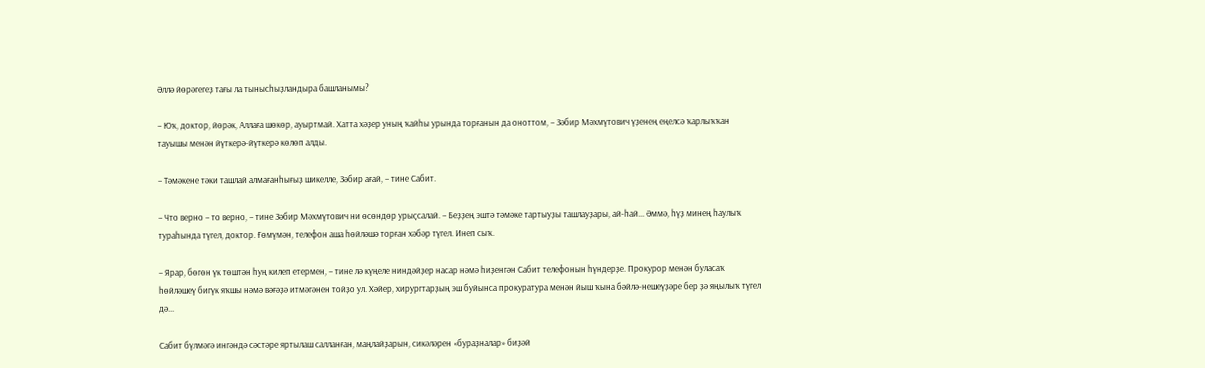Әллә йөрәгегеҙ тағы ла тынысһыҙландыра башланымы?

– Юҡ, доктор, йөрәк, Аллаға шөкөр, ауыртмай. Хатта хәҙер уның ҡайһы урында торғанын да оноттом, – Зәбир Мәхмүтович үҙенең еңелсә ҡарлыҡҡан тауышы менән йүткерә-йүткерә көлөп алды.

– Тәмәкене тәки ташлай алмағанһығыҙ шикелле, Зәбир ағай, – тине Сабит.

– Что верно – то верно, – тине Зәбир Мәхмүтович ни өсөндөр урыҫсалай. – Беҙҙең эштә тәмәке тартыуҙы ташлауҙары, ай-һай... Әммә, һүҙ минең һаулыҡ тураһында түгел, доктор. Ғөмүмән, телефон аша һөйләшә торған хәбәр түгел. Инеп сыҡ.

– Ярар, бөгөн үк төштән һуң килеп етермен, – тине лә күңеле ниндәйҙер насар нәмә һиҙенгән Сабит телефонын һүндерҙе. Прокурор менән буласаҡ һөйләшеү бигүк яҡшы нәмә вәғәҙә итмәгәнен тойҙо ул. Хәйер, хирургтарҙың эш буйынса прокуратура менән йыш ҡына бәйлә-нешеүҙәре бер ҙә яңылыҡ түгел дә...

Сабит бүлмәгә ингәндә сәстәре яртылаш салланған, маңлайҙарын, сикәләрен «бураҙналар» биҙәй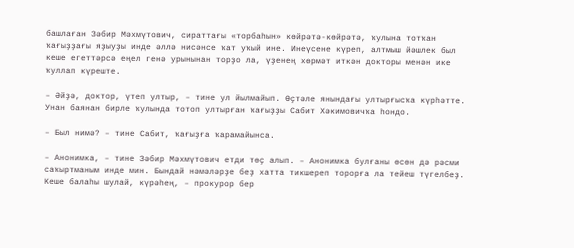башлаған Зәбир Мәхмүтович, сираттағы «торбаһын» көйрәтә-көйрәтә, ҡулына тотҡан ҡағыҙҙағы яҙыуҙы инде әллә нисәнсе ҡат уҡый ине. Инеүсене күреп, алтмыш йәшлек был кеше егеттәрсә еңел генә урынынан торҙо ла, үҙенең хөрмәт иткән докторы менән ике ҡуллап күреште.

– Әйҙә, доктор, үтеп ултыр, – тине ул йылмайып. Өҫтәле янындағы ултырғысҡа күрһәтте. Унан баянан бирле ҡулында тотоп ултырған ҡағыҙҙы Сабит Хәкимовичҡа һондо.

– Был нимә? – тине Сабит, ҡағыҙға ҡарамайынса.

– Анонимка, – тине Зәбир Мәхмүтович етди төҫ алып. – Анонимка булғаны өсөн дә рәсми саҡыртманым инде мин. Бындай нәмәләрҙе беҙ хатта тикшереп торорға ла тейеш түгелбеҙ. Кеше балаһы шулай, күрәһең, – прокурор бер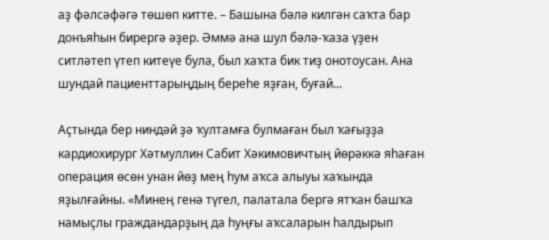аҙ фәлсәфәгә төшөп китте. – Башына бәлә килгән саҡта бар донъяһын бирергә әҙер. Әммә ана шул бәлә-ҡаза үҙен ситләтеп үтеп китеүе була, был хаҡта бик тиҙ онотоусан. Ана шундай пациенттарыңдың береһе яҙған, буғай...

Аҫтында бер ниндәй ҙә ҡултамға булмаған был ҡағыҙҙа кардиохирург Хәтмуллин Сабит Хәкимовичтың йөрәккә яһаған операция өсөн унан йөҙ мең һум аҡса алыуы хаҡында яҙылғайны. «Минең генә түгел, палатала бергә ятҡан башҡа намыҫлы граждандарҙың да һуңғы аҡсаларын һалдырып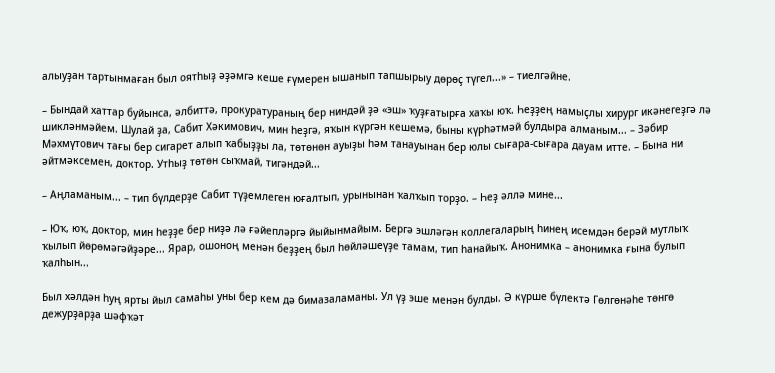алыуҙан тартынмаған был оятһыҙ әҙәмгә кеше ғүмерен ышанып тапшырыу дөрөҫ түгел...» – тиелгәйне.

– Бындай хаттар буйынса, әлбиттә, прокуратураның бер ниндәй ҙә «эш» ҡуҙғатырға хаҡы юҡ. Һеҙҙең намыҫлы хирург икәнегеҙгә лә шикләнмәйем. Шулай ҙа, Сабит Хәкимович, мин һеҙгә, яҡын күргән кешемә, быны күрһәтмәй булдыра алманым... – Зәбир Мәхмүтович тағы бер сигарет алып ҡабыҙҙы ла, төтөнөн ауыҙы һәм танауынан бер юлы сығара-сығара дауам итте. – Бына ни әйтмәксемен, доктор. Утһыҙ төтөн сыҡмай, тигәндәй...

– Аңламаным... – тип бүлдерҙе Сабит түҙемлеген юғалтып, урынынан ҡалҡып торҙо. – Һеҙ әллә мине...

– Юҡ, юҡ, доктор, мин һеҙҙе бер ниҙә лә ғәйепләргә йыйынмайым. Бергә эшләгән коллегаларың һинең исемдән берәй мутлыҡ ҡылып йөрөмәгәйҙәре... Ярар, ошоноң менән беҙҙең был һөйләшеүҙе тамам, тип һанайыҡ. Анонимка – анонимка ғына булып ҡалһын...

Был хәлдән һуң ярты йыл самаһы уны бер кем дә бимазаламаны. Ул үҙ эше менән булды. Ә күрше бүлектә Гөлгөнәһе төнгө дежурҙарҙа шәфҡәт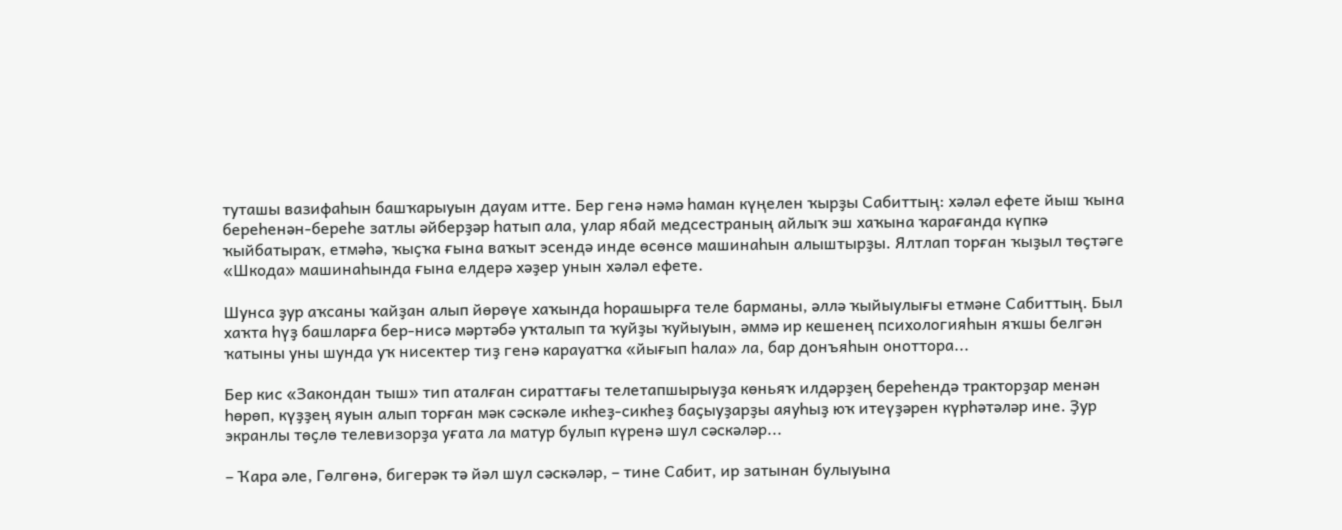туташы вазифаһын башҡарыуын дауам итте. Бер генә нәмә һаман күңелен ҡырҙы Сабиттың: хәләл ефете йыш ҡына береһенән-береһе затлы әйберҙәр һатып ала, улар ябай медсестраның айлыҡ эш хаҡына ҡарағанда күпкә ҡыйбатыраҡ, етмәһә, ҡыҫҡа ғына ваҡыт эсендә инде өсөнсө машинаһын алыштырҙы. Ялтлап торған ҡыҙыл төҫтәге «Шкода» машинаһында ғына елдерә хәҙер унын хәләл ефете.

Шунса ҙур аҡсаны ҡайҙан алып йөрөүе хаҡында һорашырға теле барманы, әллә ҡыйыулығы етмәне Сабиттың. Был хаҡта һүҙ башларға бер-нисә мәртәбә уҡталып та ҡуйҙы ҡуйыуын, әммә ир кешенең психологияһын яҡшы белгән ҡатыны уны шунда уҡ нисектер тиҙ генә карауатҡа «йығып һала» ла, бар донъяһын оноттора...

Бер кис «Закондан тыш» тип аталған сираттағы телетапшырыуҙа көньяҡ илдәрҙең береһендә тракторҙар менән һөрөп, күҙҙең яуын алып торған мәк сәскәле икһеҙ-сикһеҙ баҫыуҙарҙы аяуһыҙ юҡ итеүҙәрен күрһәтәләр ине. Ҙур экранлы төҫлө телевизорҙа уғата ла матур булып күренә шул сәскәләр...

– Ҡара әле, Гөлгөнә, бигерәк тә йәл шул сәскәләр, – тине Сабит, ир затынан булыуына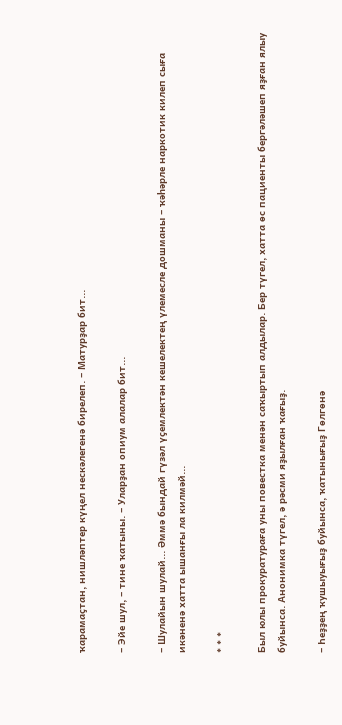ҡарамаҫтан, нишләптер күңел нескәлегенә бирелеп. – Матурҙар бит...

– Эйе шул, – тине ҡатыны. – Уларҙан опиум алалар бит...

– Шулайын шулай... Әммә бындай гүзәл үҫемлектән кешелектең үлемесле дошманы – ҡәһәрле наркотик килеп сыға икәненә хатта ышанғы ла килмәй...

* * *

Был юлы прокуратураға уны повестка менән саҡыртып алдылар. Бер түгел, хатта өс пациенты бергәләшеп яҙған ялыу буйынса. Анонимка түгел, ә рәсми яҙылған ҡағыҙ.

– Һеҙҙең ҡушыуығыҙ буйынса, ҡатынығыҙ Гөлгөнә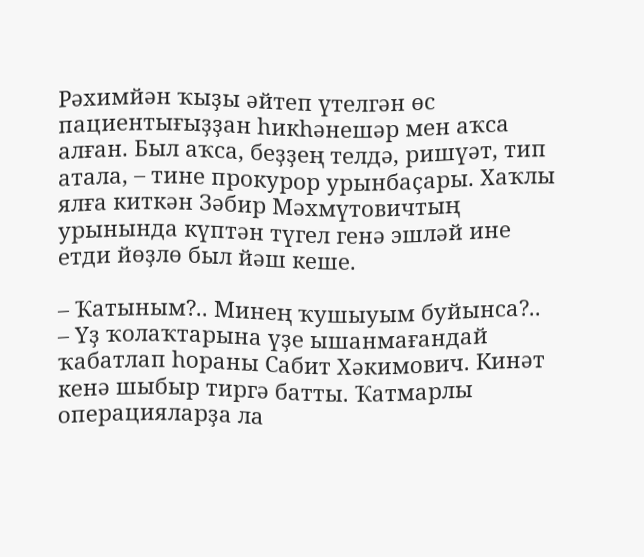Рәхимйән ҡыҙы әйтеп үтелгән өс пациентығыҙҙан һикһәнешәр мен аҡса алған. Был аҡса, беҙҙең телдә, ришүәт, тип атала, – тине прокурор урынбаҫары. Хаҡлы ялға киткән Зәбир Мәхмүтовичтың урынында күптән түгел генә эшләй ине етди йөҙлө был йәш кеше.

– Ҡатыным?.. Минең ҡушыуым буйынса?.. – Үҙ ҡолаҡтарына үҙе ышанмағандай ҡабатлап һораны Сабит Хәкимович. Кинәт кенә шыбыр тиргә батты. Ҡатмарлы операцияларҙа ла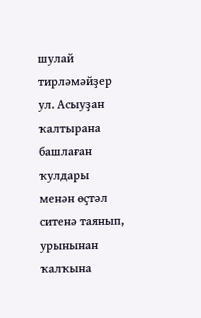шулай тирләмәйҙер ул. Асыуҙан ҡалтырана башлаған ҡулдары менән өҫтәл ситенә таянып, урынынан ҡалҡына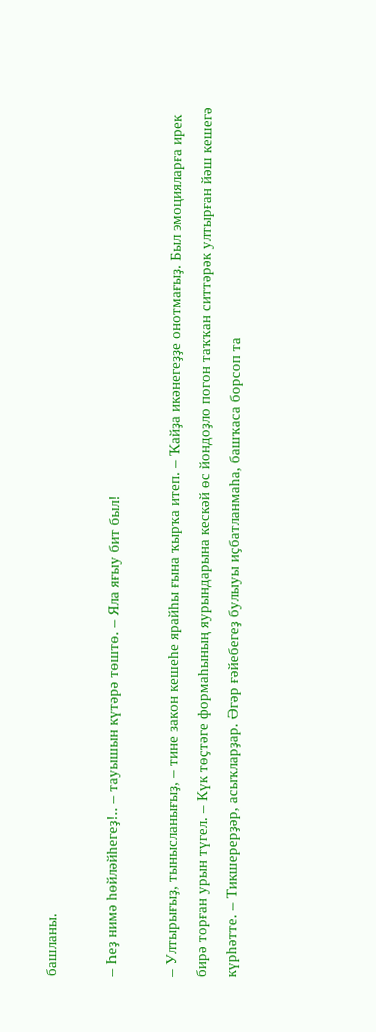башланы.

– Һеҙ нимә һөйләйһегеҙ!.. – тауышын күтәрә төштө. – Яла яғыу бит был!

– Ултырығыҙ, тынысланығыҙ, – тине закон кешеһе ярайһы ғына ҡырҡа итеп. – Ҡайҙа икәнегеҙҙе онотмағыҙ. Был эмоцияларға ирек бирә торған урын түгел. – Күк төҫтәге формаһының яурындарына кескәй өс йондоҙло погон таҡҡан ситтәрәк ултырған йәш кешегә күрһәтте. – Тикшерерҙәр, асыҡларҙар. Әгәр ғәйебегеҙ булыуы иҫбатланмаһа, башҡаса борсоп та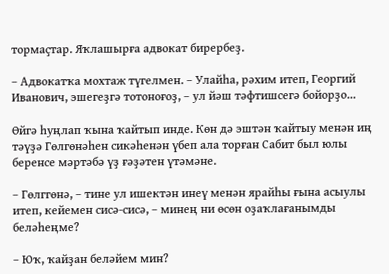тормаҫтар. Яҡлашырға адвокат бирербеҙ.

– Адвокатҡа мохтаж түгелмен. – Улайһа, рәхим итеп, Георгий Иванович, эшегеҙгә тотоноғоҙ, – ул йәш тәфтишсегә бойорҙо...

Өйгә һуңлап ҡына ҡайтып инде. Көн дә эштән ҡайтыу менән иң тәүҙә Гөлгөнәһен сикәһенән үбеп ала торған Сабит был юлы беренсе мәртәбә үҙ ғәҙәтен үтәмәне.

– Гөлггөнә, – тине ул ишектән инеү менән ярайһы ғына асыулы итеп, кейемен сисә-сисә, – минең ни өсөн оҙаҡлағанымды беләһеңме?

– Юҡ, ҡайҙан беләйем мин?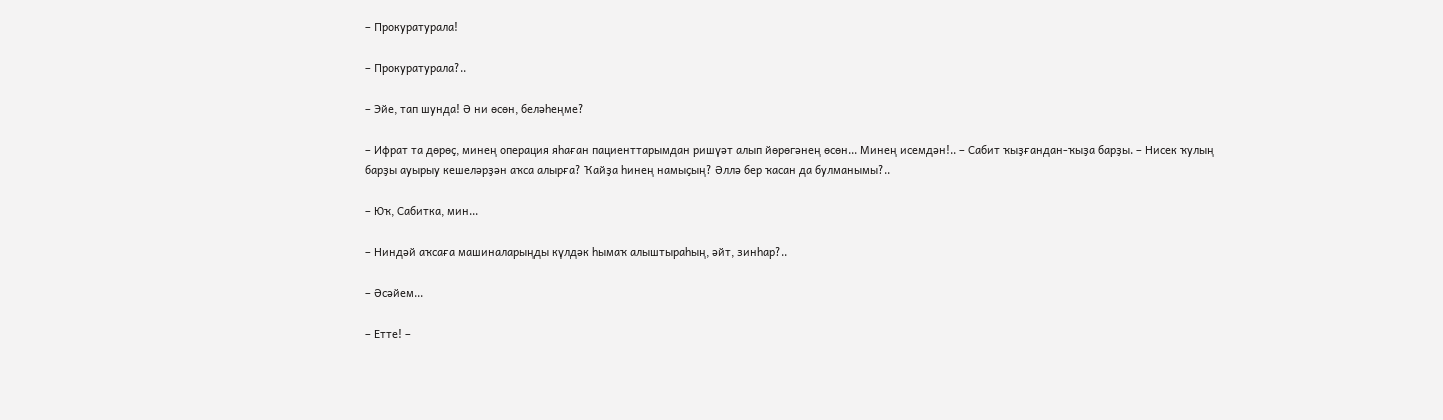– Прокуратурала!

– Прокуратурала?..

– Эйе, тап шунда! Ә ни өсөн, беләһеңме?

– Ифрат та дөрөҫ, минең операция яһаған пациенттарымдан ришүәт алып йөрөгәнең өсөн... Минең исемдән!.. – Сабит ҡыҙғандан-ҡыҙа барҙы. – Нисек ҡулың барҙы ауырыу кешеләрҙән аҡса алырға? Ҡайҙа һинең намыҫың? Әллә бер ҡасан да булманымы?..

– Юҡ, Сабитка, мин...

– Ниндәй аҡсаға машиналарыңды күлдәк һымаҡ алыштыраһың, әйт, зинһар?..

– Әсәйем...

– Етте! –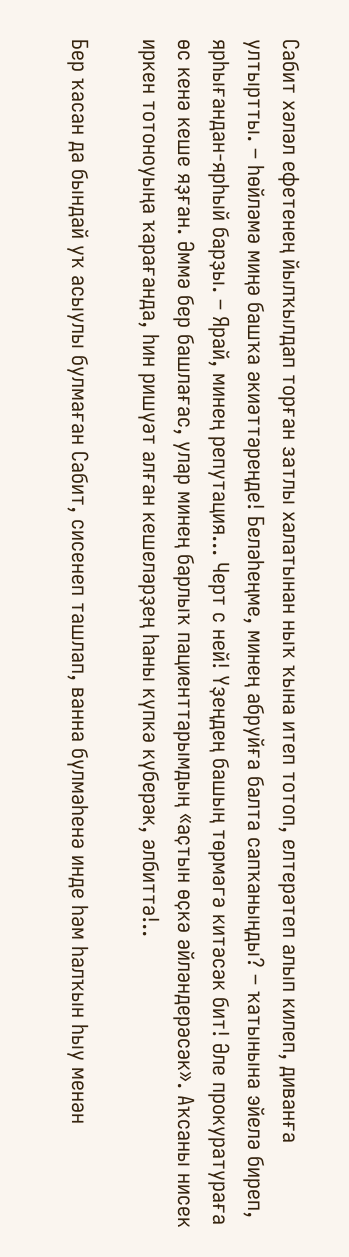Сабит хәләл ефетенең йылҡылдап торған затлы халатынан ныҡ ҡына итеп тотоп, елтерәтеп алып килеп, диванға ултыртты. – һөйләмә миңә башҡа әкиәттәреңде! Беләһеңме, минең абруйға балта сапҡаныңды? – ҡатынына эйелә биреп, ярһығандан-ярһый барҙы. – Ярай, минең репутация... Черт с ней! Үҙеңдең башың төрмәгә китәсәк бит! Әле прокуратураға өс кенә кеше яҙған. Әммә бер башлағас, улар минең барлыҡ пациенттарымдың «аҫтын өҫкә әйләндерәсәк». Аҡсаны нисек иркен тотоноуыңа ҡарағанда, һин ришүәт алған кешеләрҙең һаны күпкә күберәк, әлбиттә!..

Бер ҡасан да бындай уҡ асыулы булмаған Сабит, сисенеп ташлап, ванна бүлмәһенә инде һәм һалҡын һыу менән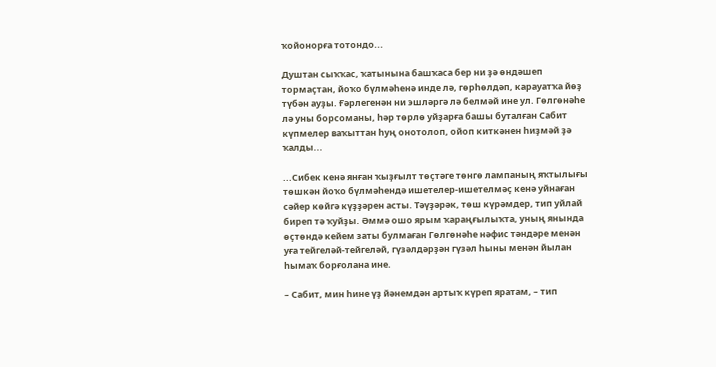ҡойонорға тотондо...

Душтан сыҡҡас, ҡатынына башҡаса бер ни ҙә өндәшеп тормаҫтан, йоҡо бүлмәһенә инде лә, гөрһөлдәп, карауатҡа йөҙ түбән ауҙы. Ғәрлегенән ни эшләргә лә белмәй ине ул. Гөлгөнәһе лә уны борсоманы, һәр төрлө уйҙарға башы буталған Сабит күпмелер ваҡыттан һуң онотолоп, ойоп киткәнен һиҙмәй ҙә ҡалды...

...Сибек кенә янған ҡыҙғылт төҫтәге төнгө лампаның яҡтылығы төшкән йоҡо бүлмәһендә ишетелер-ишетелмәҫ кенә уйнаған сәйер көйгә күҙҙәрен асты. Тәүҙәрәк, төш күрәмдер, тип уйлай биреп тә ҡуйҙы. Әммә ошо ярым ҡараңғылыҡта, уның янында өҫтөндә кейем заты булмаған Гөлгөнәһе нәфис тәндәре менән уға тейгеләй-тейгеләй, гүзәлдәрҙән гүзәл һыны менән йылан һымаҡ борғолана ине.

– Сабит, мин һине үҙ йәнемдән артыҡ күреп яратам, – тип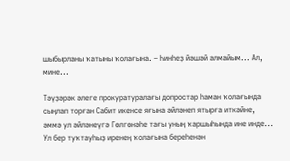шыбырланы ҡатыны ҡолағына. – Һинһеҙ йәшәй алмайым... Ал, мине...

Тәүҙәрәк әлеге прокуратуралағы допростар һаман ҡолағында сыңлап торған Сабит икенсе яғына әйләнеп ятырға иткәйне, әммә ул әйләнеүгә Гөлгөнәһе тағы уның ҡаршыһында ине инде... Ул бер туҡтауһыҙ иренең ҡолағына береһенән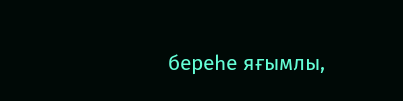береһе яғымлы,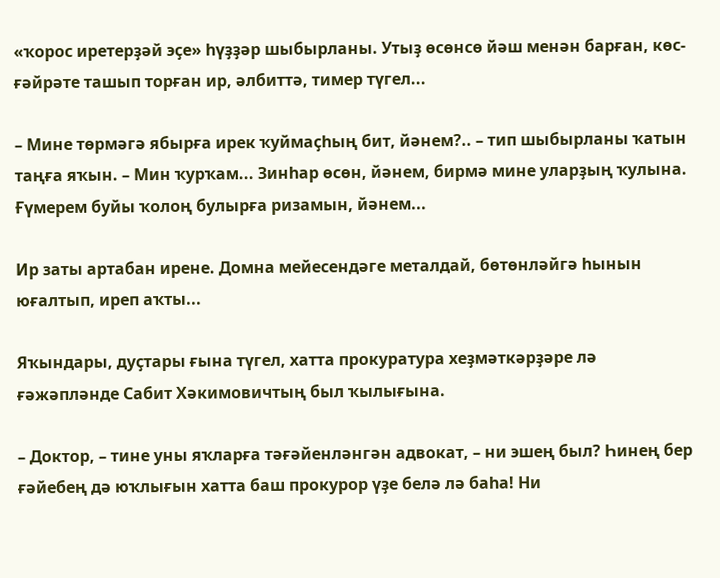«ҡорос иретерҙәй эҫе» һүҙҙәр шыбырланы. Утыҙ өсөнсө йәш менән барған, көс-ғәйрәте ташып торған ир, әлбиттә, тимер түгел...

– Мине төрмәгә ябырға ирек ҡуймаҫһың бит, йәнем?.. – тип шыбырланы ҡатын таңға яҡын. – Мин ҡурҡам... Зинһар өсөн, йәнем, бирмә мине уларҙың ҡулына. Ғүмерем буйы ҡолоң булырға ризамын, йәнем...

Ир заты артабан ирене. Домна мейесендәге металдай, бөтөнләйгә һынын юғалтып, иреп аҡты...

Яҡындары, дуҫтары ғына түгел, хатта прокуратура хеҙмәткәрҙәре лә ғәжәпләнде Сабит Хәкимовичтың был ҡылығына.

– Доктор, – тине уны яҡларға тәғәйенләнгән адвокат, – ни эшең был? Һинең бер ғәйебең дә юҡлығын хатта баш прокурор үҙе белә лә баһа! Ни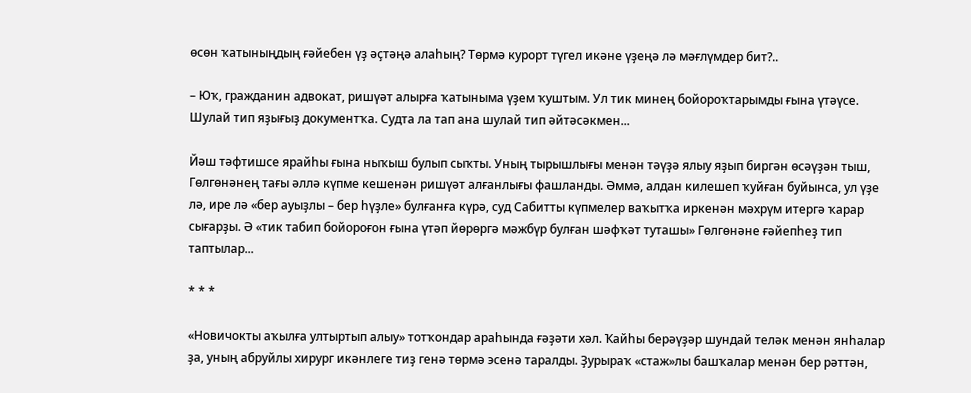өсөн ҡатыныңдың ғәйебен үҙ әҫтәңә алаһың? Төрмә курорт түгел икәне үҙеңә лә мәғлүмдер бит?..

– Юҡ, гражданин адвокат, ришүәт алырға ҡатыныма үҙем ҡуштым. Ул тик минең бойороҡтарымды ғына үтәүсе. Шулай тип яҙығыҙ документҡа. Судта ла тап ана шулай тип әйтәсәкмен...

Йәш тәфтишсе ярайһы ғына ныҡыш булып сыҡты. Уның тырышлығы менән тәүҙә ялыу яҙып биргән өсәүҙән тыш, Гөлгөнәнең тағы әллә күпме кешенән ришүәт алғанлығы фашланды. Әммә, алдан килешеп ҡуйған буйынса, ул үҙе лә, ире лә «бер ауыҙлы – бер һүҙле» булғанға күрә, суд Сабитты күпмелер ваҡытҡа иркенән мәхрүм итергә ҡарар сығарҙы. Ә «тик табип бойороғон ғына үтәп йөрөргә мәжбүр булған шәфҡәт туташы» Гөлгөнәне ғәйепһеҙ тип таптылар...

* * *

«Новичокты аҡылға ултыртып алыу» тотҡондар араһында ғәҙәти хәл. Ҡайһы берәүҙәр шундай теләк менән янһалар ҙа, уның абруйлы хирург икәнлеге тиҙ генә төрмә эсенә таралды. Ҙурыраҡ «стаж»лы башҡалар менән бер рәттән,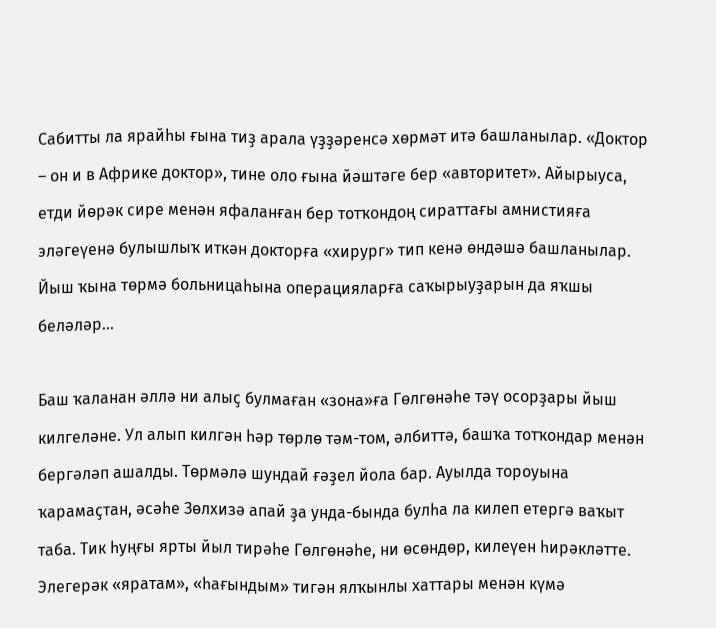Сабитты ла ярайһы ғына тиҙ арала үҙҙәренсә хөрмәт итә башланылар. «Доктор – он и в Африке доктор», тине оло ғына йәштәге бер «авторитет». Айырыуса, етди йөрәк сире менән яфаланған бер тотҡондоң сираттағы амнистияға эләгеүенә булышлыҡ иткән докторға «хирург» тип кенә өндәшә башланылар. Йыш ҡына төрмә больницаһына операцияларға саҡырыуҙарын да яҡшы беләләр...

Баш ҡаланан әллә ни алыҫ булмаған «зона»ға Гөлгөнәһе тәү осорҙары йыш килгеләне. Ул алып килгән һәр төрлө тәм-том, әлбиттә, башҡа тотҡондар менән бергәләп ашалды. Төрмәлә шундай ғәҙел йола бар. Ауылда тороуына ҡарамаҫтан, әсәһе Зөлхизә апай ҙа унда-бында булһа ла килеп етергә ваҡыт таба. Тик һуңғы ярты йыл тирәһе Гөлгөнәһе, ни өсөндөр, килеүен һирәкләтте. Элегерәк «яратам», «һағындым» тигән ялҡынлы хаттары менән күмә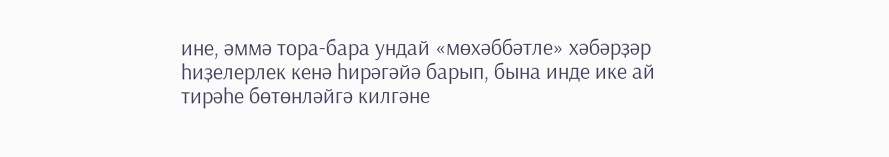ине, әммә тора-бара ундай «мөхәббәтле» хәбәрҙәр һиҙелерлек кенә һирәгәйә барып, бына инде ике ай тирәһе бөтөнләйгә килгәне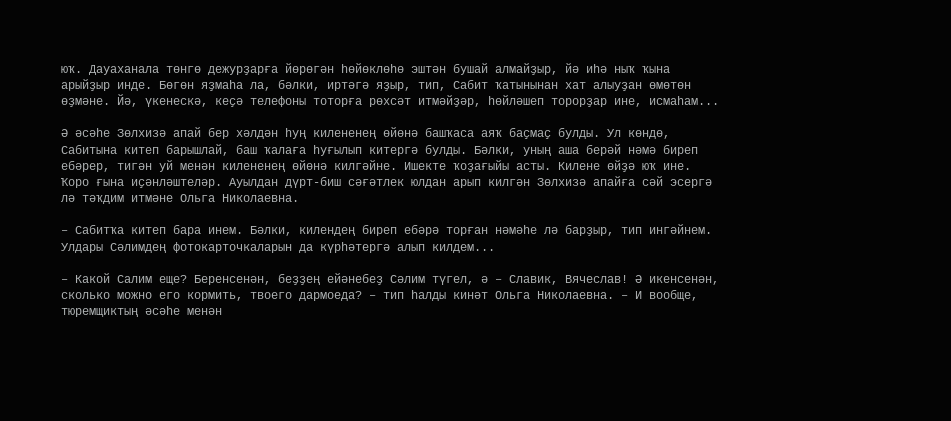юҡ. Дауаханала төнгө дежурҙарға йөрөгән һөйөклөһө эштән бушай алмайҙыр, йә иһә ныҡ ҡына арыйҙыр инде. Бөгөн яҙмаһа ла, бәлки, иртәгә яҙыр, тип, Сабит ҡатынынан хат алыуҙан өмөтөн өҙмәне. Йә, үкенескә, кеҫә телефоны тоторға рөхсәт итмәйҙәр, һөйләшеп торорҙар ине, исмаһам...

Ә әсәһе Зөлхизә апай бер хәлдән һуң килененең өйөнә башҡаса аяҡ баҫмаҫ булды. Ул көндө, Сабитына китеп барышлай, баш ҡалаға һуғылып китергә булды. Бәлки, уның аша берәй нәмә биреп ебәрер, тигән уй менән килененең өйөнә килгәйне. Ишекте ҡоҙағыйы асты. Килене өйҙә юҡ ине. Ҡоро ғына иҫәнләштеләр. Ауылдан дүрт-биш сәғәтлек юлдан арып килгән Зөлхизә апайға сәй эсергә лә тәҡдим итмәне Ольга Николаевна.

– Сабитҡа китеп бара инем. Бәлки, килендең биреп ебәрә торған нәмәһе лә барҙыр, тип ингәйнем. Улдары Сәлимдең фотокарточкаларын да күрһәтергә алып килдем...

– Какой Салим еще? Беренсенән, беҙҙең ейәнебеҙ Сәлим түгел, ә – Славик, Вячеслав! Ә икенсенән, сколько можно его кормить, твоего дармоеда? – тип һалды кинәт Ольга Николаевна. – И вообще, тюремщиктың әсәһе менән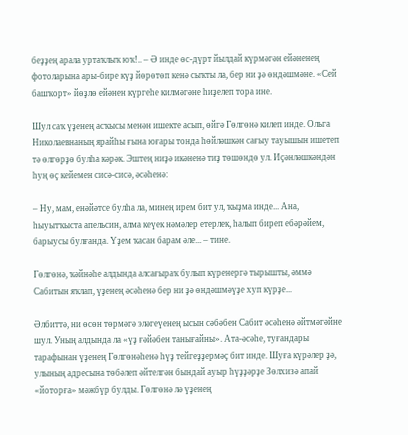беҙҙең арала уртаҡлыҡ юҡ!.. – Ә инде өс-дүрт йылдай күрмәгән ейәненең фотоларына ары-бире күҙ йөрөтөп кенә сыҡты ла, бер ни ҙә өндәшмәне. «Сей башҡорт» йөҙлө ейәнен күргеһе килмәгәне һиҙелеп тора ине.

Шул саҡ үҙенең асҡысы менән ишекте асып, өйгә Гөлгөнә килеп инде. Ольга Николаевнаның ярайһы ғына юғары тонда һөйләшкән сағыу тауышын ишетеп тә өлгөрҙө булһа кәрәк. Эштең ниҙә икәненә тиҙ төшөндө ул. Иҫәнләшкәндән һуң өҫ кейемен сисә-сисә, әсәһенә:

– Ну, мам, енәйәтсе булһа ла, минең ирем бит ул, ҡыҙма инде... Ана, һыуытҡыста апельсин, алма кеүек нәмәлер етерлек, һалып биреп ебәрәйем, барыусы булғанда. Үҙем ҡасан барам әле... – тине.

Гөлгөнә, ҡәйнәһе алдында алсағыраҡ булып күренергә тырышты, әммә Сабитын яҡлап, үҙенең әсәһенә бер ни ҙә өндәшмәүҙе хуп күрҙе...

Әлбиттә, ни өсөн төрмәгә эләгеүенең ысын сәбәбен Сабит әсәһенә әйтмәгәйне шул. Уның алдында ла «үҙ ғәйәбен танығайны». Ата-әсәһе, туғандары тарафынан үҙенең Гөлгөнәһенә һүҙ тейгеҙҙермәҫ бит инде. Шуға күрәлер ҙә, улының адресына төбәлеп әйтелгән бындай ауыр һүҙҙәрҙе Зөлхизә апай «йоторға» мәжбүр булды. Гөлгөнә лә үҙенең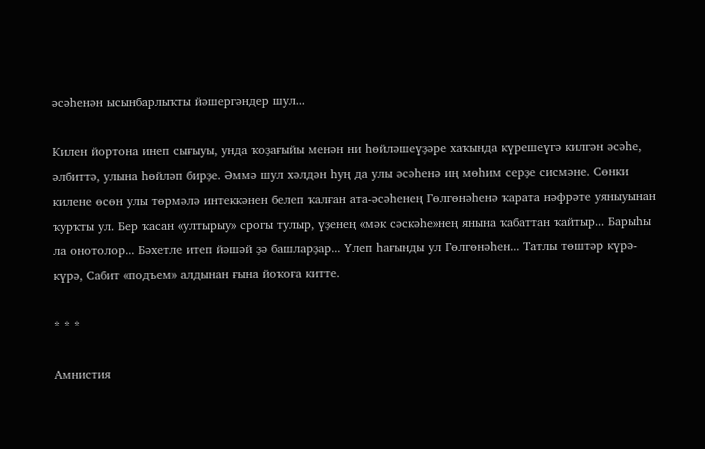әсәһенән ысынбарлыҡты йәшергәндер шул...

Килен йортона инеп сығыуы, унда ҡоҙағыйы менән ни һөйләшеүҙәре хаҡында күрешеүгә килгән әсәһе, әлбиттә, улына һөйләп бирҙе. Әммә шул хәлдән һуң да улы әсәһенә иң мөһим серҙе сисмәне. Сөнки килене өсөн улы төрмәлә интеккәнен белеп ҡалған ата-әсәһенең Гөлгөнәһенә ҡарата нәфрәте уяныуынан ҡурҡты ул. Бер ҡасан «ултырыу» срогы тулыр, үҙенең «мәк сәскәһе»нең янына ҡабаттан ҡайтыр... Барыһы ла онотолор... Бәхетле итеп йәшәй ҙә башларҙар... Үлеп һағынды ул Гөлгөнәһен... Татлы төштәр күрә-күрә, Сабит «подъем» алдынан ғына йоҡоға китте.

* * *

Амнистия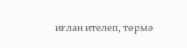иғлан ителеп, төрмә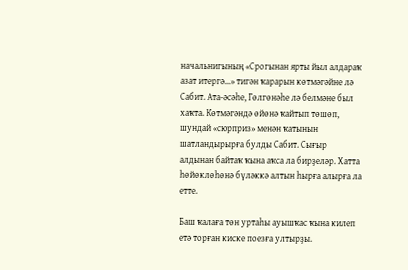начальнигының «Срогынан ярты йыл алдараҡ азат итергә...» тигән ҡарарын көтмәгәйне лә Сабит. Ата-әсәһе, Гөлгөнәһе лә белмәне был хаҡта. Көтмәгәндә өйөнә ҡайтып төшөп, шундай «сюрприз» менән ҡатынын шатландырырға булды Сабит. Сығыр алдынан байтаҡ ҡына аҡса ла бирҙеләр. Хатта һөйөклөһөнә бүләккә алтын һырға алырға ла етте.

Баш ҡалаға төн уртаһы ауышҡас ҡына килеп етә торған киске поезға ултырҙы.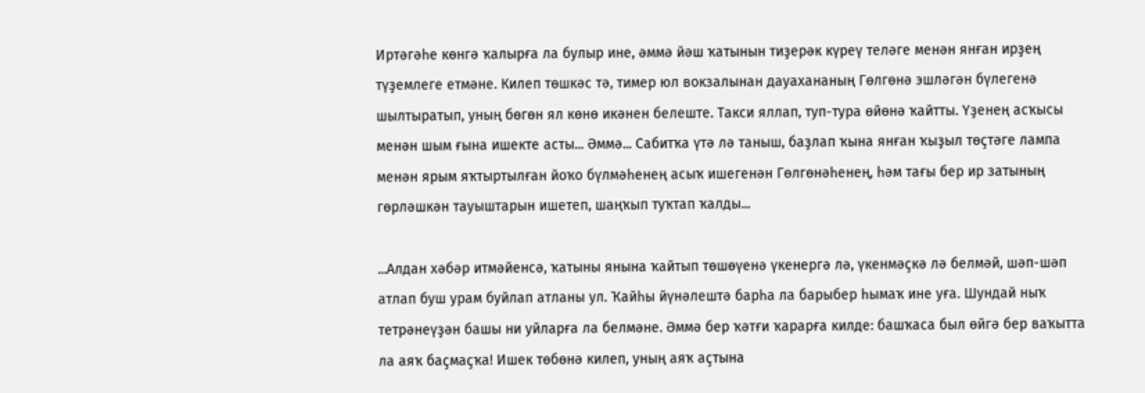Иртәгәһе көнгә ҡалырға ла булыр ине, әммә йәш ҡатынын тиҙерәк күреү теләге менән янған ирҙең түҙемлеге етмәне. Килеп төшкәс тә, тимер юл вокзалынан дауахананың Гөлгөнә эшләгән бүлегенә шылтыратып, уның бөгөн ял көнө икәнен белеште. Такси яллап, туп-тура өйөнә ҡайтты. Үҙенең асҡысы менән шым ғына ишекте асты... Әммә... Сабитҡа үтә лә таныш, баҙлап ҡына янған ҡыҙыл төҫтәге лампа менән ярым яҡтыртылған йоҡо бүлмәһенең асыҡ ишегенән Гөлгөнәһенең, һәм тағы бер ир затының гөрләшкән тауыштарын ишетеп, шаңҡып туҡтап ҡалды...

...Алдан хәбәр итмәйенсә, ҡатыны янына ҡайтып төшөүенә үкенергә лә, үкенмәҫкә лә белмәй, шәп-шәп атлап буш урам буйлап атланы ул. Ҡайһы йүнәлештә барһа ла барыбер һымаҡ ине уға. Шундай ныҡ тетрәнеүҙән башы ни уйларға ла белмәне. Әммә бер ҡәтғи ҡарарға килде: башҡаса был өйгә бер ваҡытта ла аяҡ баҫмаҫҡа! Ишек төбөнә килеп, уның аяҡ аҫтына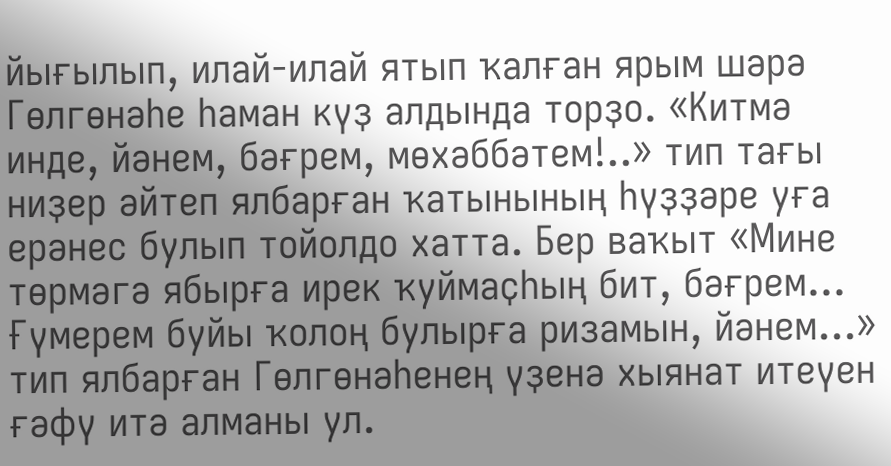йығылып, илай-илай ятып ҡалған ярым шәрә Гөлгөнәһе һаман күҙ алдында торҙо. «Китмә инде, йәнем, бәғрем, мөхәббәтем!..» тип тағы ниҙер әйтеп ялбарған ҡатынының һүҙҙәре уға ерәнес булып тойолдо хатта. Бер ваҡыт «Мине төрмәгә ябырға ирек ҡуймаҫһың бит, бәғрем... Ғүмерем буйы ҡолоң булырға ризамын, йәнем...» тип ялбарған Гөлгөнәһенең үҙенә хыянат итеүен ғәфү итә алманы ул.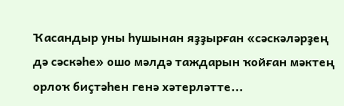Ҡасандыр уны һушынан яҙҙырған «сәскәләрҙең дә сәскәһе» ошо мәлдә таждарын ҡойған мәктең орлоҡ биҫтәһен генә хәтерләтте...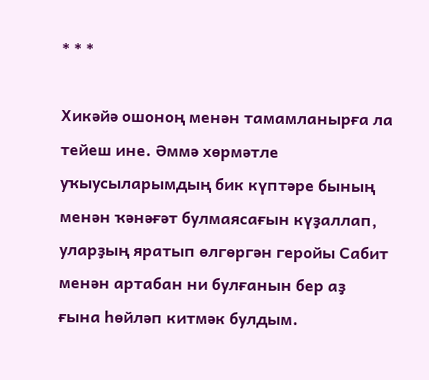* * *

Хикәйә ошоноң менән тамамланырға ла тейеш ине. Әммә хөрмәтле уҡыусыларымдың бик күптәре бының менән ҡәнәғәт булмаясағын күҙаллап, уларҙың яратып өлгөргән геройы Сабит менән артабан ни булғанын бер аҙ ғына һөйләп китмәк булдым.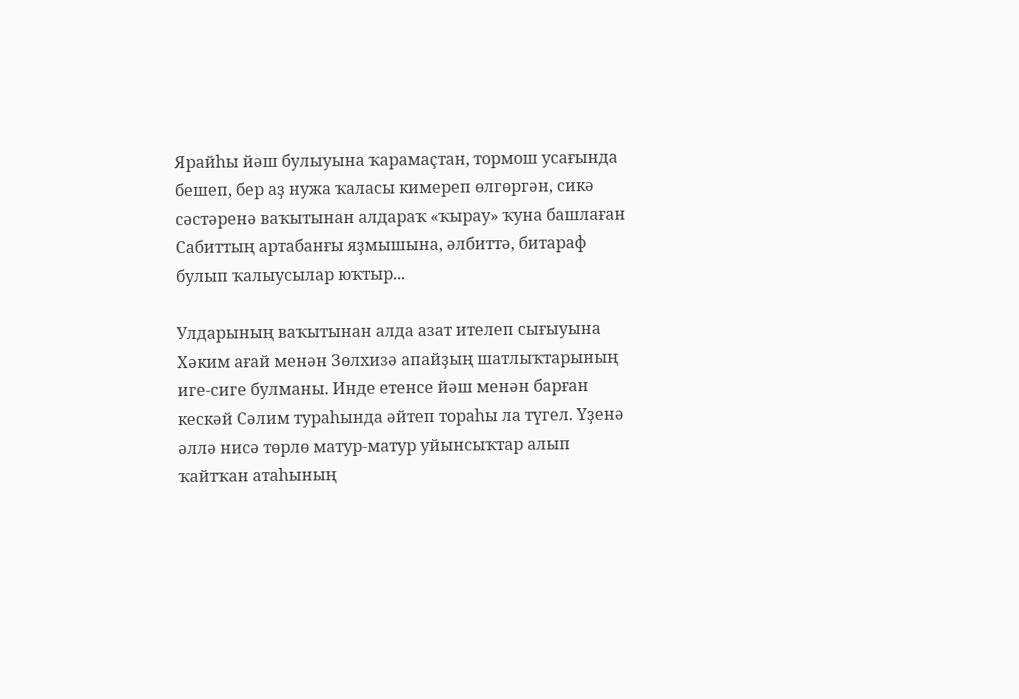Ярайһы йәш булыуына ҡарамаҫтан, тормош усағында бешеп, бер аҙ нужа ҡаласы кимереп өлгөргән, сикә сәстәренә ваҡытынан алдараҡ «ҡырау» ҡуна башлаған Сабиттың артабанғы яҙмышына, әлбиттә, битараф булып ҡалыусылар юҡтыр...

Улдарының ваҡытынан алда азат ителеп сығыуына Хәким ағай менән Зөлхизә апайҙың шатлыҡтарының иге-сиге булманы. Инде етенсе йәш менән барған кескәй Сәлим тураһында әйтеп тораһы ла түгел. Үҙенә әллә нисә төрлө матур-матур уйынсыҡтар алып ҡайтҡан атаһының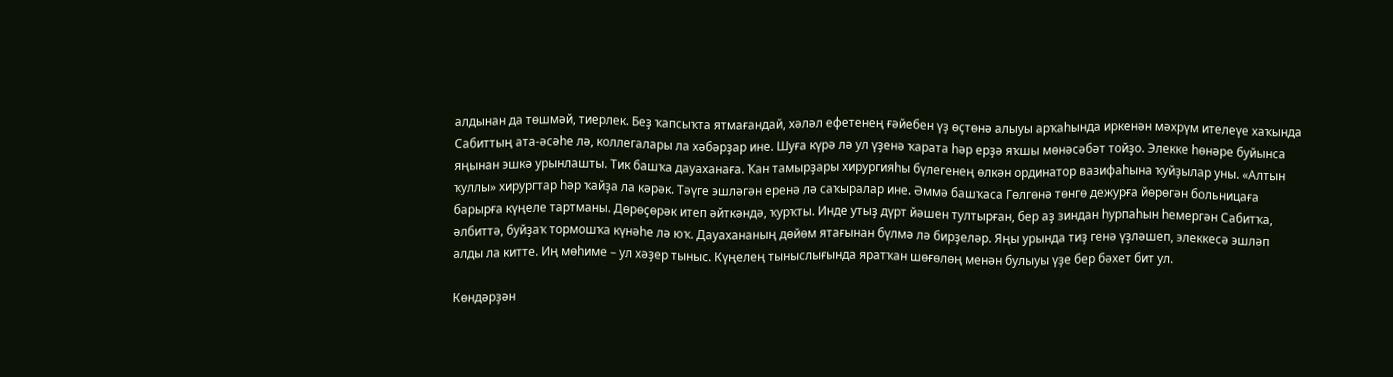алдынан да төшмәй, тиерлек. Беҙ ҡапсыҡта ятмағандай, хәләл ефетенең ғәйебен үҙ өҫтөнә алыуы арҡаһында иркенән мәхрүм ителеүе хаҡында Сабиттың ата-әсәһе лә, коллегалары ла хәбәрҙар ине. Шуға күрә лә ул үҙенә ҡарата һәр ерҙә яҡшы мөнәсәбәт тойҙо. Элекке һөнәре буйынса яңынан эшкә урынлашты. Тик башҡа дауаханаға. Ҡан тамырҙары хирургияһы бүлегенең өлкән ординатор вазифаһына ҡуйҙылар уны. «Алтын ҡуллы» хирургтар һәр ҡайҙа ла кәрәк. Тәүге эшләгән еренә лә саҡыралар ине. Әммә башҡаса Гөлгөнә төнгө дежурға йөрөгән больницаға барырға күңеле тартманы. Дөрөҫөрәк итеп әйткәндә, ҡурҡты. Инде утыҙ дүрт йәшен тултырған, бер аҙ зиндан һурпаһын һемергән Сабитҡа, әлбиттә, буйҙаҡ тормошҡа күнәһе лә юҡ. Дауахананың дөйөм ятағынан бүлмә лә бирҙеләр. Яңы урында тиҙ генә үҙләшеп, элеккесә эшләп алды ла китте. Иң мөһиме – ул хәҙер тыныс. Күңелең тыныслығында яратҡан шөғөлөң менән булыуы үҙе бер бәхет бит ул.

Көндәрҙән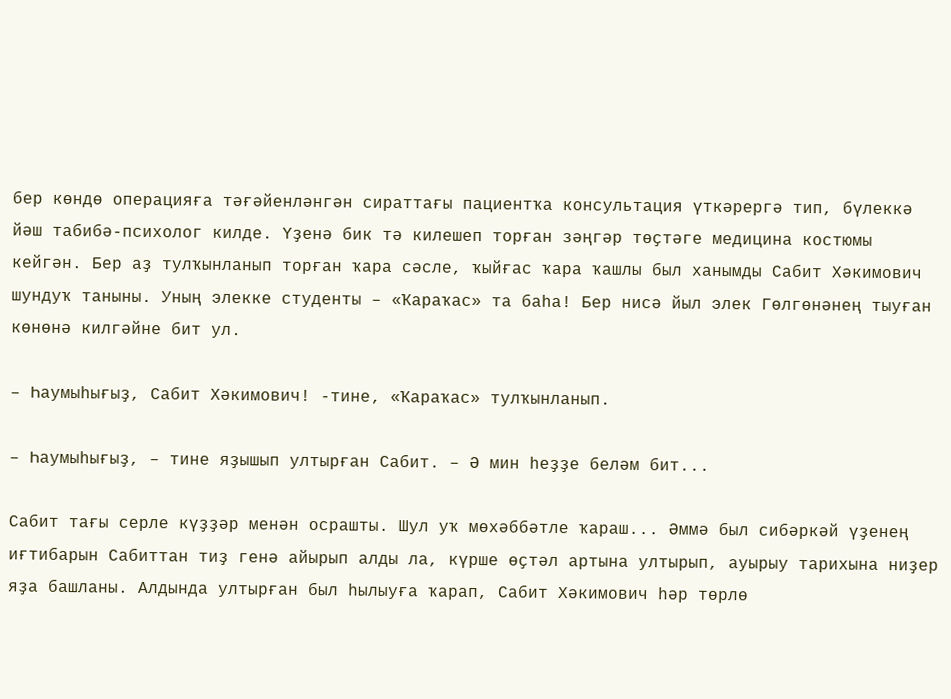бер көндө операцияға тәғәйенләнгән сираттағы пациентҡа консультация үткәрергә тип, бүлеккә йәш табибә-психолог килде. Үҙенә бик тә килешеп торған зәңгәр төҫтәге медицина костюмы кейгән. Бер аҙ тулҡынланып торған ҡара сәсле, ҡыйғас ҡара ҡашлы был ханымды Сабит Хәкимович шундуҡ таныны. Уның элекке студенты – «Ҡараҡас» та баһа! Бер нисә йыл элек Гөлгөнәнең тыуған көнөнә килгәйне бит ул.

– Һаумыһығыҙ, Сабит Хәкимович! -тине‚ «Ҡараҡас» тулҡынланып.

– Һаумыһығыҙ, – тине яҙышып ултырған Сабит. – Ә мин һеҙҙе беләм бит...

Сабит тағы серле күҙҙәр менән осрашты. Шул уҡ мөхәббәтле ҡараш... Әммә был сибәркәй үҙенең иғтибарын Сабиттан тиҙ генә айырып алды ла, күрше өҫтәл артына ултырып, ауырыу тарихына ниҙер яҙа башланы. Алдында ултырған был һылыуға ҡарап, Сабит Хәкимович һәр төрлө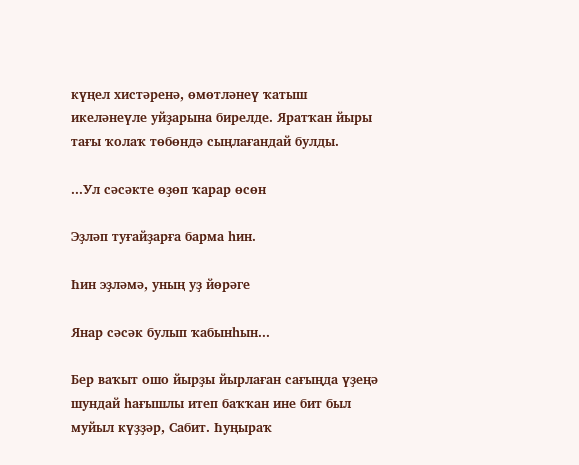күңел хистәренә, өмөтләнеү ҡатыш икеләнеүле уйҙарына бирелде. Яратҡан йыры тағы ҡолаҡ төбөндә сыңлағандай булды.

...Ул сәсәкте өҙөп ҡарар өсөн

Эҙләп туғайҙарға барма һин.

Һин эҙләмә, уның уҙ йөрәге

Янар сәсәк булып ҡабынһын...

Бер ваҡыт ошо йырҙы йырлаған сағыңда үҙеңә шундай һағышлы итеп баҡҡан ине бит был муйыл күҙҙәр, Сабит. Һуңыраҡ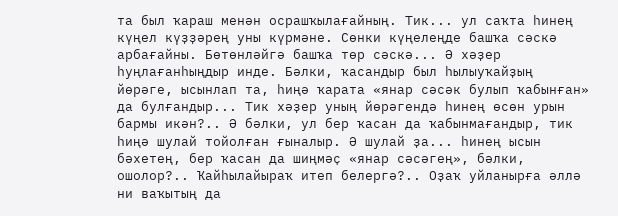та был ҡараш менән осрашҡылағайның. Тик... ул саҡта һинең күңел күҙҙәрең уны күрмәне. Сөнки күңелеңде башҡа сәскә арбағайны. Бөтөнләйгә башҡа төр сәскә... Ә хәҙер һуңлағанһыңдыр инде. Бәлки, ҡасандыр был һылыуҡайҙың йөрәге, ысынлап та, һиңә ҡарата «янар сәсәк булып ҡабынған» да булғандыр... Тик хәҙер уның йөрәгендә һинең өсөн урын бармы икән?.. Ә бәлки, ул бер ҡасан да ҡабынмағандыр, тик һиңә шулай тойолған ғыналыр. Ә шулай ҙа... һинең ысын бәхетең, бер ҡасан да шиңмәҫ «янар сәсәгең», бәлки, ошолор?.. Ҡайһылайыраҡ итеп белергә?.. Оҙаҡ уйланырға әллә ни ваҡытың да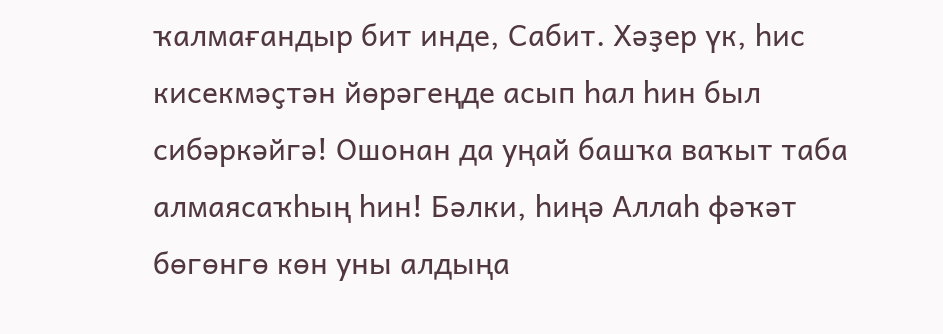ҡалмағандыр бит инде, Сабит. Хәҙер үк, һис кисекмәҫтән йөрәгеңде асып һал һин был сибәркәйгә! Ошонан да уңай башҡа ваҡыт таба алмаясаҡһың һин! Бәлки, һиңә Аллаһ фәҡәт бөгөнгө көн уны алдыңа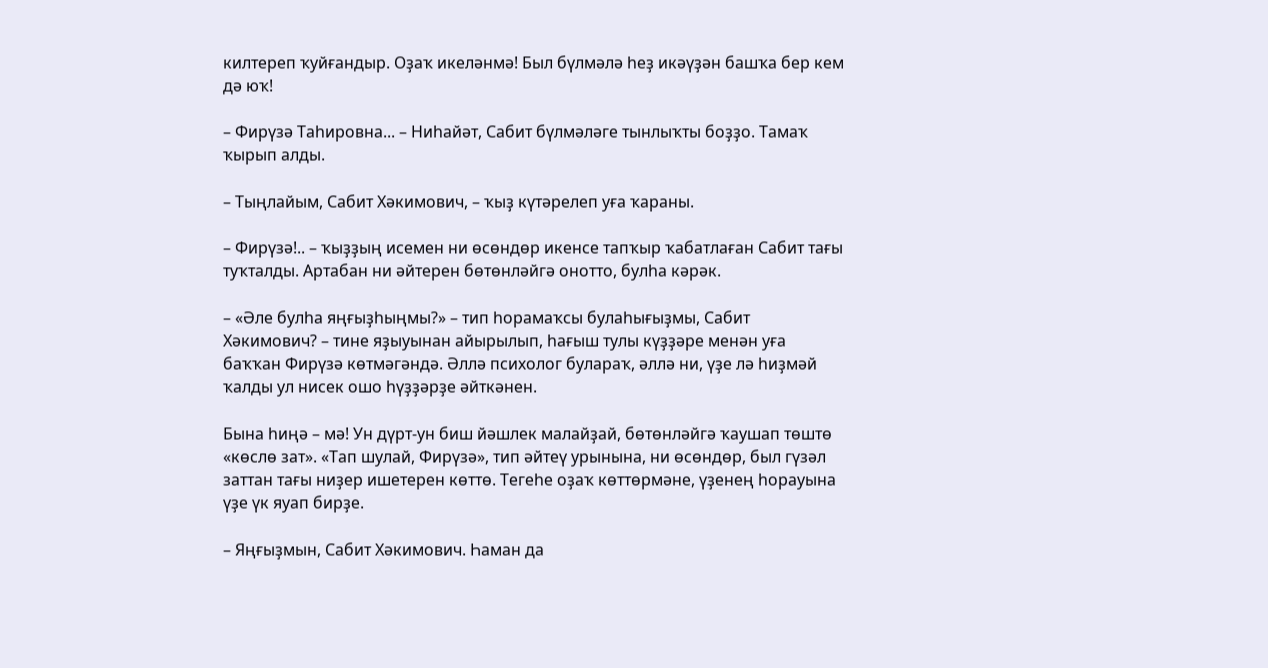килтереп ҡуйғандыр. Оҙаҡ икеләнмә! Был бүлмәлә һеҙ икәүҙән башҡа бер кем дә юҡ!

– Фирүзә Таһировна... – Ниһайәт, Сабит бүлмәләге тынлыҡты боҙҙо. Тамаҡ ҡырып алды.

– Тыңлайым, Сабит Хәкимович, – ҡыҙ күтәрелеп уға ҡараны.

– Фирүзә!.. – ҡыҙҙың исемен ни өсөндөр икенсе тапҡыр ҡабатлаған Сабит тағы туҡталды. Артабан ни әйтерен бөтөнләйгә онотто, булһа кәрәк.

– «Әле булһа яңғыҙһыңмы?» – тип һорамаҡсы булаһығыҙмы, Сабит Хәкимович? – тине яҙыуынан айырылып, һағыш тулы күҙҙәре менән уға баҡҡан Фирүзә көтмәгәндә. Әллә психолог булараҡ, әллә ни, үҙе лә һиҙмәй ҡалды ул нисек ошо һүҙҙәрҙе әйткәнен.

Бына һиңә – мә! Ун дүрт-ун биш йәшлек малайҙай, бөтөнләйгә ҡаушап төштө «көслө зат». «Тап шулай, Фирүзә», тип әйтеү урынына, ни өсөндөр, был гүзәл заттан тағы ниҙер ишетерен көттө. Тегеһе оҙаҡ көттөрмәне, үҙенең һорауына үҙе үк яуап бирҙе.

– Яңғыҙмын, Сабит Хәкимович. Һаман да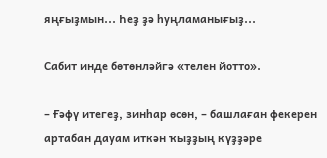яңғыҙмын... Һеҙ ҙә һуңламанығыҙ...

Сабит инде бөтөнләйгә «телен йотто».

– Ғәфү итегеҙ, зинһар өсөн, – башлаған фекерен артабан дауам иткән ҡыҙҙың күҙҙәре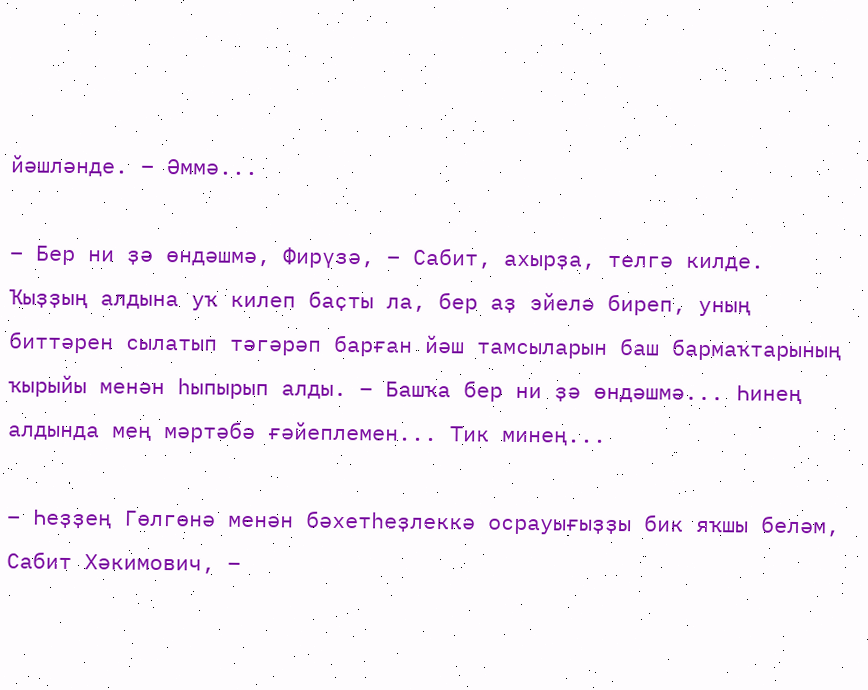йәшләнде. – Әммә...

– Бер ни ҙә өндәшмә, Фирүзә, – Сабит, ахырҙа, телгә килде. Ҡыҙҙың алдына уҡ килеп баҫты ла, бер аҙ эйелә биреп, уның биттәрен сылатып тәгәрәп барған йәш тамсыларын баш бармаҡтарының ҡырыйы менән һыпырып алды. – Башҡа бер ни ҙә өндәшмә... Һинең алдында мең мәртәбә ғәйеплемен... Тик минең...

– Һеҙҙең Гөлгөнә менән бәхетһеҙлеккә осрауығыҙҙы бик яҡшы беләм, Сабит Хәкимович, –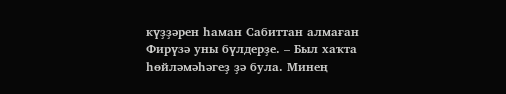күҙҙәрен һаман Сабиттан алмаған Фирүзә уны бүлдерҙе. – Был хаҡта һөйләмәһәгеҙ ҙә була. Минең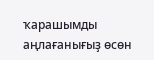ҡарашымды аңлағанығыҙ өсөн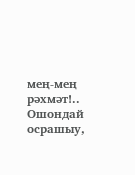мең-мең рәхмәт!.. Ошондай осрашыу,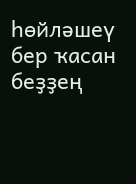һөйләшеү бер ҡасан беҙҙең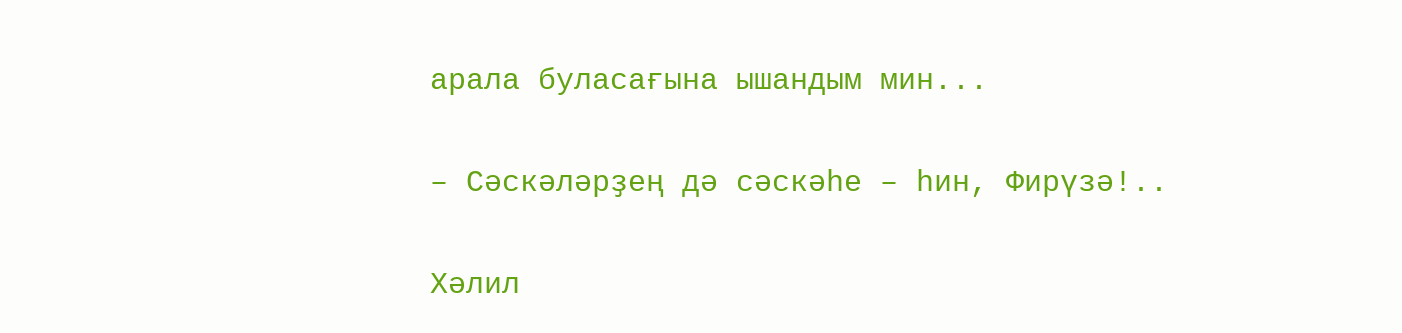арала буласағына ышандым мин...

– Сәскәләрҙең дә сәскәһе – һин, Фирүзә!..

Хәлил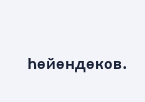Һөйөндөков.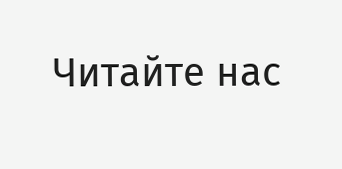Читайте нас